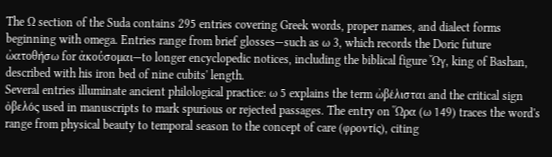The Ω section of the Suda contains 295 entries covering Greek words, proper names, and dialect forms beginning with omega. Entries range from brief glosses—such as ω 3, which records the Doric future ὠατοθήσω for ἀκούσομαι—to longer encyclopedic notices, including the biblical figure Ὤγ, king of Bashan, described with his iron bed of nine cubits' length.
Several entries illuminate ancient philological practice: ω 5 explains the term ὠβέλισται and the critical sign ὀβελός used in manuscripts to mark spurious or rejected passages. The entry on Ὥρα (ω 149) traces the word's range from physical beauty to temporal season to the concept of care (φροντίς), citing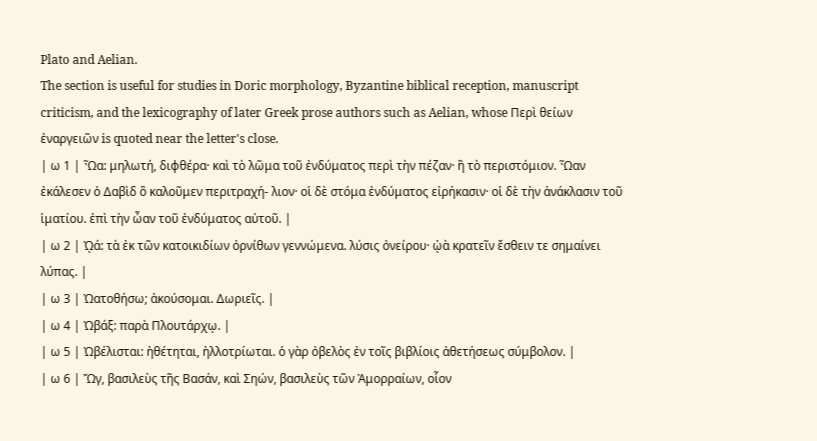Plato and Aelian.
The section is useful for studies in Doric morphology, Byzantine biblical reception, manuscript criticism, and the lexicography of later Greek prose authors such as Aelian, whose Περὶ θείων ἐναργειῶν is quoted near the letter's close.
| ω 1 | Ὦα: μηλωτή, διφθέρα· καὶ τὸ λῶμα τοῦ ἐνδύματος περὶ τὴν πέζαν· ἢ τὸ περιστόμιον. Ὦαν ἐκάλεσεν ὁ Δαβὶδ ὃ καλοῦμεν περιτραχή‐ λιον· οἱ δὲ στόμα ἐνδύματος εἰρήκασιν· οἱ δὲ τὴν ἀνάκλασιν τοῦ ἱματίου. ἐπὶ τὴν ὦαν τοῦ ἐνδύματος αὐτοῦ. |
| ω 2 | ᾨά: τὰ ἐκ τῶν κατοικιδίων ὀρνίθων γεννώμενα. λύσις ὀνείρου· ᾠὰ κρατεῖν ἔσθειν τε σημαίνει λύπας. |
| ω 3 | Ὠατοθήσω; ἀκούσομαι. Δωριεῖς. |
| ω 4 | Ὠβάξ: παρὰ Πλουτάρχῳ. |
| ω 5 | Ὠβέλισται: ἠθέτηται, ἠλλοτρίωται. ὁ γὰρ ὀβελὸς ἐν τοῖς βιβλίοις ἀθετήσεως σύμβολον. |
| ω 6 | Ὤγ, βασιλεὺς τῆς Βασάν, καὶ Σηών, βασιλεὺς τῶν Ἀμορραίων, οἷον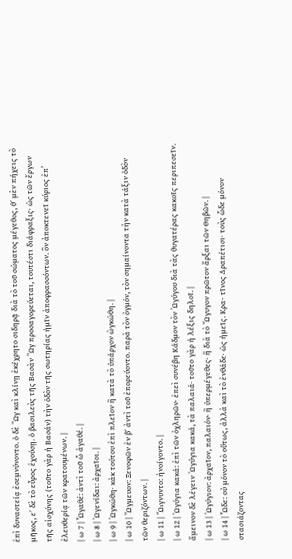ἐπὶ δυναστείᾳ ἐσεμνύνοντο. ὁ δὲ Ὢγ καὶ κλίνῃ ἐκέχρητο σιδηρᾷ διὰ τὸ τοῦ σώματος μέγεθος, θʹ μὲν πήχεις τὸ μῆκος, εʹ δὲ τὸ εὖρος ἐχούσῃ. ὁ βασιλεὺς τῆς Βασὰν Ὢγ προσαγορεύεται, τουτέστι διάφραξις· ὡς τῶν ἔργων τῆς αἰσχύνης (τοῦτο γὰρ ἡ Βασάν) τὴν ὁδὸν τῆς σωτηρίας ἡμῖν ἀποφρασσόντων. ὃν ἀποκτενεῖ κύριος ἐπ’ ἐλευθερίᾳ τῶν κρατουμένων. |
| ω 7 | Ὦγαθέ: ἀντὶ τοῦ ὦ ἀγαθέ. |
| ω 8 | Ὠγενίδαι: ἀρχαῖοι. |
| ω 9 | Ὠγκώθη· κἀκ τούτου ἐπὶ πλεῖον ἢ κατὰ τὸ ὑπάρχον ὠγκώθη. |
| ω 10 | Ὤγμευον: Ξενοφῶν ἐν βʹ ἀντὶ τοῦ ἐπορεύοντο. παρὰ τὸν ὀγμόν, τὸν σημαίνοντα τὴν κατὰ τάξιν ὁδὸν τῶν θεριζόντων. |
| ω 11 | ᾬγνυντο: ἠνοίγοντο. |
| ω 12 | Ὠγύγια κακά: ἐπὶ τῶν ὀχληρῶν· ἐπεὶ συνέβη Κάδμον τὸν Ὠγύγου διὰ τὰς θυγατέρας κακοῖς περιπεσεῖν. ἄμεινον δὲ λέγειν Ὠγύγια κακά, τὰ παλαιά· τοῦτο γὰρ ἡ λέξις δηλοῖ. |
| ω 13 | Ὠγύγιον: ἀρχαῖον, παλαιόν· ἢ ὑπερμέγεθες· ἢ διὰ τὸ Ὤγυγον πρῶτον ἄρξαι τῶν Θηβῶν. |
| ω 14 | Ὧδε: οὐ μόνον τὸ οὕτως, ἀλλὰ καὶ τὸ ἐνθάδε· ὡς ἡμεῖς. Κρα‐ τῖνος Δραπέτισι· τοὺς ὧδε μόνον στασιάζοντας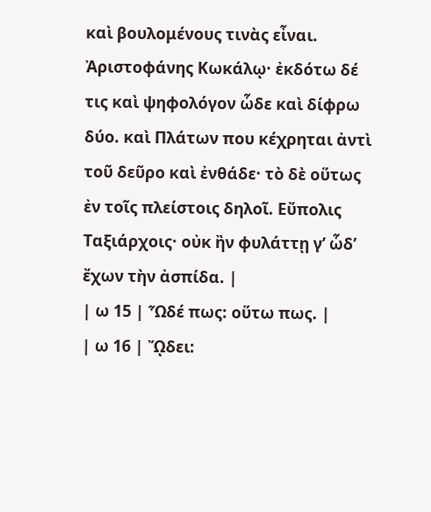καὶ βουλομένους τινὰς εἶναι. Ἀριστοφάνης Κωκάλῳ· ἐκδότω δέ τις καὶ ψηφολόγον ὧδε καὶ δίφρω δύο. καὶ Πλάτων που κέχρηται ἀντὶ τοῦ δεῦρο καὶ ἐνθάδε· τὸ δὲ οὕτως ἐν τοῖς πλείστοις δηλοῖ. Εὔπολις Ταξιάρχοις· οὐκ ἢν φυλάττῃ γ’ ὧδ’ ἔχων τὴν ἀσπίδα. |
| ω 15 | Ὧδέ πως: οὕτω πως. |
| ω 16 | ᾬδει: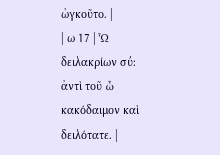ὠγκοῦτο. |
| ω 17 | Ὦ δειλακρίων σύ: ἀντὶ τοῦ ὦ κακόδαιμον καὶ δειλότατε. |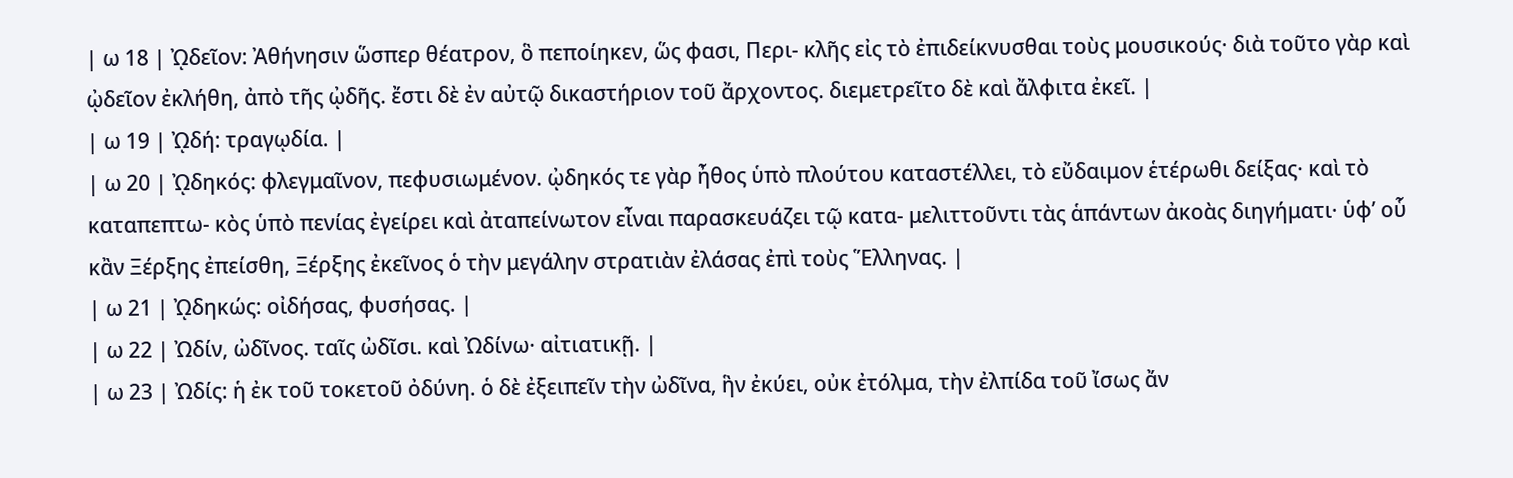| ω 18 | ᾨδεῖον: Ἀθήνησιν ὥσπερ θέατρον, ὃ πεποίηκεν, ὥς φασι, Περι‐ κλῆς εἰς τὸ ἐπιδείκνυσθαι τοὺς μουσικούς· διὰ τοῦτο γὰρ καὶ ᾠδεῖον ἐκλήθη, ἀπὸ τῆς ᾠδῆς. ἔστι δὲ ἐν αὐτῷ δικαστήριον τοῦ ἄρχοντος. διεμετρεῖτο δὲ καὶ ἄλφιτα ἐκεῖ. |
| ω 19 | ᾨδή: τραγῳδία. |
| ω 20 | ᾨδηκός: φλεγμαῖνον, πεφυσιωμένον. ᾠδηκός τε γὰρ ἦθος ὑπὸ πλούτου καταστέλλει, τὸ εὔδαιμον ἑτέρωθι δείξας· καὶ τὸ καταπεπτω‐ κὸς ὑπὸ πενίας ἐγείρει καὶ ἀταπείνωτον εἶναι παρασκευάζει τῷ κατα‐ μελιττοῦντι τὰς ἁπάντων ἀκοὰς διηγήματι· ὑφ’ οὗ κἂν Ξέρξης ἐπείσθη, Ξέρξης ἐκεῖνος ὁ τὴν μεγάλην στρατιὰν ἐλάσας ἐπὶ τοὺς Ἕλληνας. |
| ω 21 | ᾨδηκώς: οἰδήσας, φυσήσας. |
| ω 22 | Ὠδίν, ὠδῖνος. ταῖς ὠδῖσι. καὶ Ὠδίνω· αἰτιατικῇ. |
| ω 23 | Ὠδίς: ἡ ἐκ τοῦ τοκετοῦ ὀδύνη. ὁ δὲ ἐξειπεῖν τὴν ὠδῖνα, ἣν ἐκύει, οὐκ ἐτόλμα, τὴν ἐλπίδα τοῦ ἴσως ἄν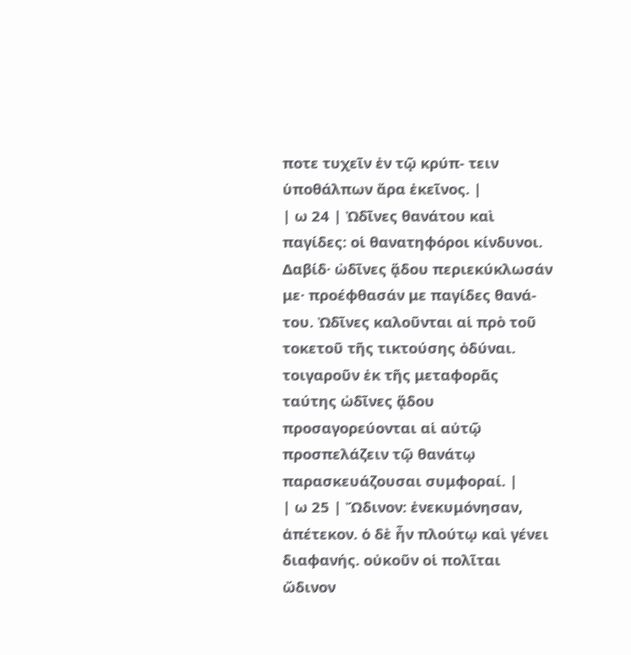ποτε τυχεῖν ἐν τῷ κρύπ‐ τειν ὑποθάλπων ἄρα ἐκεῖνος. |
| ω 24 | Ὠδῖνες θανάτου καὶ παγίδες: οἱ θανατηφόροι κίνδυνοι. Δαβίδ· ὠδῖνες ᾅδου περιεκύκλωσάν με· προέφθασάν με παγίδες θανά‐ του. Ὠδῖνες καλοῦνται αἱ πρὸ τοῦ τοκετοῦ τῆς τικτούσης ὀδύναι. τοιγαροῦν ἐκ τῆς μεταφορᾶς ταύτης ὠδῖνες ᾅδου προσαγορεύονται αἱ αὐτῷ προσπελάζειν τῷ θανάτῳ παρασκευάζουσαι συμφοραί. |
| ω 25 | Ὤδινον: ἐνεκυμόνησαν, ἀπέτεκον. ὁ δὲ ἦν πλούτῳ καὶ γένει διαφανής. οὐκοῦν οἱ πολῖται ὤδινον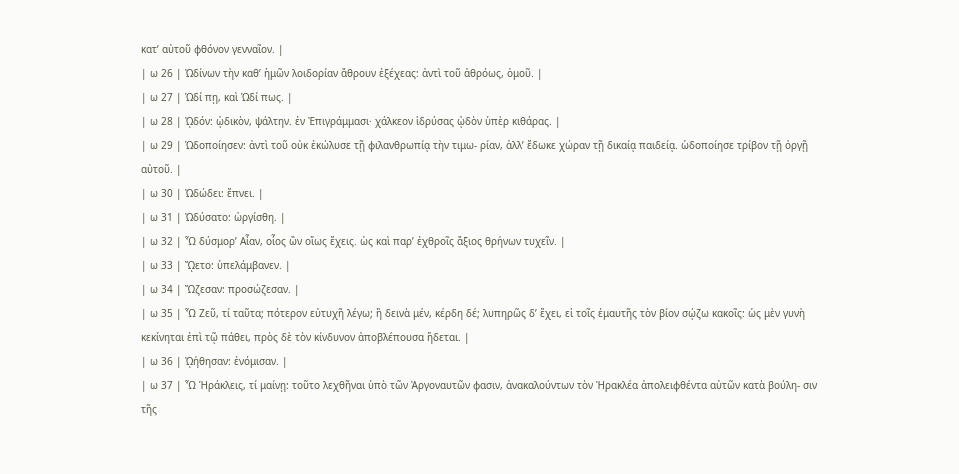κατ’ αὐτοῦ φθόνον γενναῖον. |
| ω 26 | Ὠδίνων τὴν καθ’ ἡμῶν λοιδορίαν ἄθρουν ἐξέχεας: ἀντὶ τοῦ ἀθρόως, ὁμοῦ. |
| ω 27 | Ὡδί πῃ, καὶ Ὡδί πως. |
| ω 28 | ᾨδόν: ᾠδικὸν, ψάλτην. ἐν Ἐπιγράμμασι· χάλκεον ἱδρύσας ᾠδὸν ὑπὲρ κιθάρας. |
| ω 29 | Ὡδοποίησεν: ἀντὶ τοῦ οὐκ ἐκώλυσε τῇ φιλανθρωπίᾳ τὴν τιμω‐ ρίαν, ἀλλ’ ἔδωκε χώραν τῇ δικαίᾳ παιδείᾳ. ὡδοποίησε τρίβον τῇ ὀργῇ αὐτοῦ. |
| ω 30 | Ὠδώδει: ἔπνει. |
| ω 31 | Ὠδύσατο: ὠργίσθη. |
| ω 32 | Ὦ δύσμορ’ Αἶαν, οἷος ὢν οἵως ἔχεις. ὡς καὶ παρ’ ἐχθροῖς ἄξιος θρήνων τυχεῖν. |
| ω 33 | ᾬετο: ὑπελάμβανεν. |
| ω 34 | Ὤζεσαν: προσώζεσαν. |
| ω 35 | Ὦ Ζεῦ, τί ταῦτα; πότερον εὐτυχῆ λέγω; ἢ δεινὰ μέν, κέρδη δέ; λυπηρῶς δ’ ἔχει, εἰ τοῖς ἐμαυτῆς τὸν βίον σῴζω κακοῖς: ὡς μὲν γυνὴ κεκίνηται ἐπὶ τῷ πάθει, πρὸς δὲ τὸν κίνδυνον ἀποβλέπουσα ἥδεται. |
| ω 36 | ᾨήθησαν: ἐνόμισαν. |
| ω 37 | Ὦ Ἡράκλεις, τί μαίνῃ: τοῦτο λεχθῆναι ὑπὸ τῶν Ἀργοναυτῶν φασιν, ἀνακαλούντων τὸν Ἡρακλέα ἀπολειφθέντα αὐτῶν κατὰ βούλη‐ σιν τῆς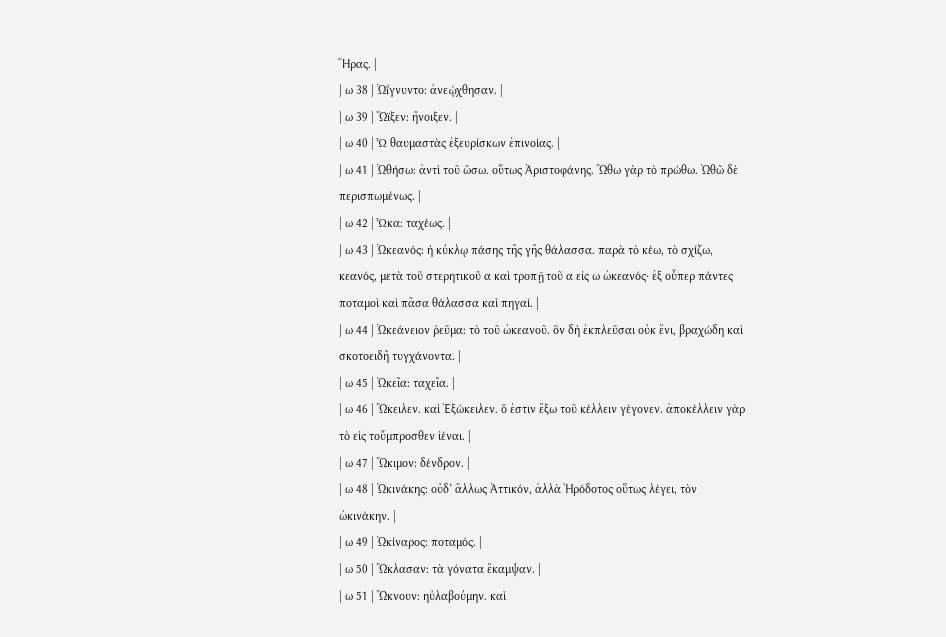Ἥρας. |
| ω 38 | Ὠΐγνυντο: ἀνεῴχθησαν. |
| ω 39 | Ὤϊξεν: ἤνοιξεν. |
| ω 40 | Ὦ θαυμαστὰς ἐξευρίσκων ἐπινοίας. |
| ω 41 | Ὠθήσω: ἀντὶ τοῦ ὤσω. οὕτως Ἀριστοφάνης. Ὤθω γὰρ τὸ πρώθω. Ὠθῶ δὲ περισπωμένως. |
| ω 42 | Ὦκα: ταχέως. |
| ω 43 | Ὠκεανός: ἡ κύκλῳ πάσης τῆς γῆς θάλασσα. παρὰ τὸ κέω, τὸ σχίζω, κεανός, μετὰ τοῦ στερητικοῦ α καὶ τροπῇ τοῦ α εἰς ω ὠκεανός· ἐξ οὗπερ πάντες ποταμοὶ καὶ πᾶσα θάλασσα καὶ πηγαί. |
| ω 44 | Ὠκεάνειον ῥεῦμα: τὸ τοῦ ὠκεανοῦ. ὃν δὴ ἐκπλεῦσαι οὐκ ἔνι, βραχώδη καὶ σκοτοειδῆ τυγχάνοντα. |
| ω 45 | Ὠκεῖα: ταχεῖα. |
| ω 46 | Ὤκειλεν. καὶ Ἐξώκειλεν. ὅ ἐστιν ἔξω τοῦ κέλλειν γέγονεν. ἀποκέλλειν γὰρ τὸ εἰς τοὔμπροσθεν ἰέναι. |
| ω 47 | Ὤκιμον: δένδρον. |
| ω 48 | Ὠκινάκης: οὐδ’ ἄλλως Ἀττικόν, ἀλλὰ Ἡρόδοτος οὕτως λέγει, τὸν ὠκινάκην. |
| ω 49 | Ὠκίναρος: ποταμός. |
| ω 50 | Ὤκλασαν: τὰ γόνατα ἔκαμψαν. |
| ω 51 | Ὤκνουν: ηὐλαβούμην. καὶ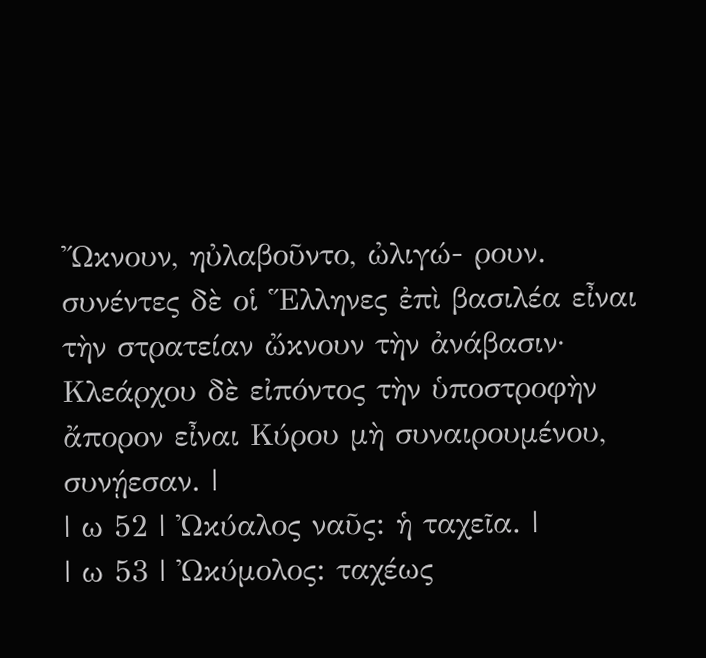Ὤκνουν, ηὐλαβοῦντο, ὠλιγώ‐ ρουν. συνέντες δὲ οἱ Ἕλληνες ἐπὶ βασιλέα εἶναι τὴν στρατείαν ὤκνουν τὴν ἀνάβασιν· Κλεάρχου δὲ εἰπόντος τὴν ὑποστροφὴν ἄπορον εἶναι Κύρου μὴ συναιρουμένου, συνῄεσαν. |
| ω 52 | Ὠκύαλος ναῦς: ἡ ταχεῖα. |
| ω 53 | Ὠκύμολος: ταχέως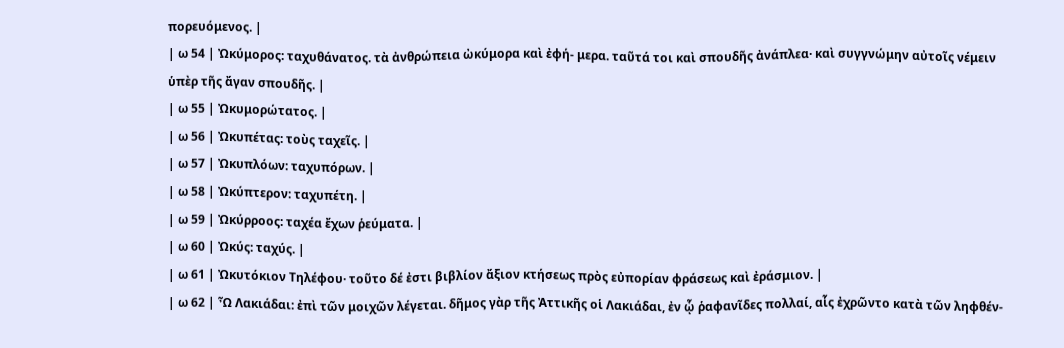πορευόμενος. |
| ω 54 | Ὠκύμορος: ταχυθάνατος. τὰ ἀνθρώπεια ὠκύμορα καὶ ἐφή‐ μερα. ταῦτά τοι καὶ σπουδῆς ἀνάπλεα· καὶ συγγνώμην αὐτοῖς νέμειν ὑπὲρ τῆς ἄγαν σπουδῆς. |
| ω 55 | Ὠκυμορώτατος. |
| ω 56 | Ὠκυπέτας: τοὺς ταχεῖς. |
| ω 57 | Ὠκυπλόων: ταχυπόρων. |
| ω 58 | Ὠκύπτερον: ταχυπέτη. |
| ω 59 | Ὠκύρροος: ταχέα ἔχων ῥεύματα. |
| ω 60 | Ὠκύς: ταχύς. |
| ω 61 | Ὠκυτόκιον Τηλέφου· τοῦτο δέ ἐστι βιβλίον ἄξιον κτήσεως πρὸς εὐπορίαν φράσεως καὶ ἐράσμιον. |
| ω 62 | Ὦ Λακιάδαι: ἐπὶ τῶν μοιχῶν λέγεται. δῆμος γὰρ τῆς Ἀττικῆς οἱ Λακιάδαι, ἐν ᾧ ῥαφανῖδες πολλαί, αἷς ἐχρῶντο κατὰ τῶν ληφθέν‐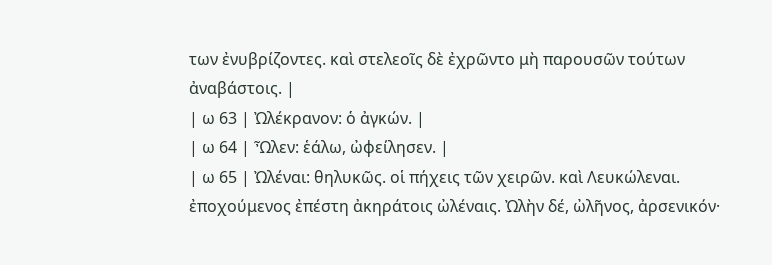των ἐνυβρίζοντες. καὶ στελεοῖς δὲ ἐχρῶντο μὴ παρουσῶν τούτων ἀναβάστοις. |
| ω 63 | Ὠλέκρανον: ὁ ἀγκών. |
| ω 64 | Ὦλεν: ἑάλω, ὠφείλησεν. |
| ω 65 | Ὠλέναι: θηλυκῶς. οἱ πήχεις τῶν χειρῶν. καὶ Λευκώλεναι. ἐποχούμενος ἐπέστη ἀκηράτοις ὠλέναις. Ὠλὴν δέ, ὠλῆνος, ἀρσενικόν·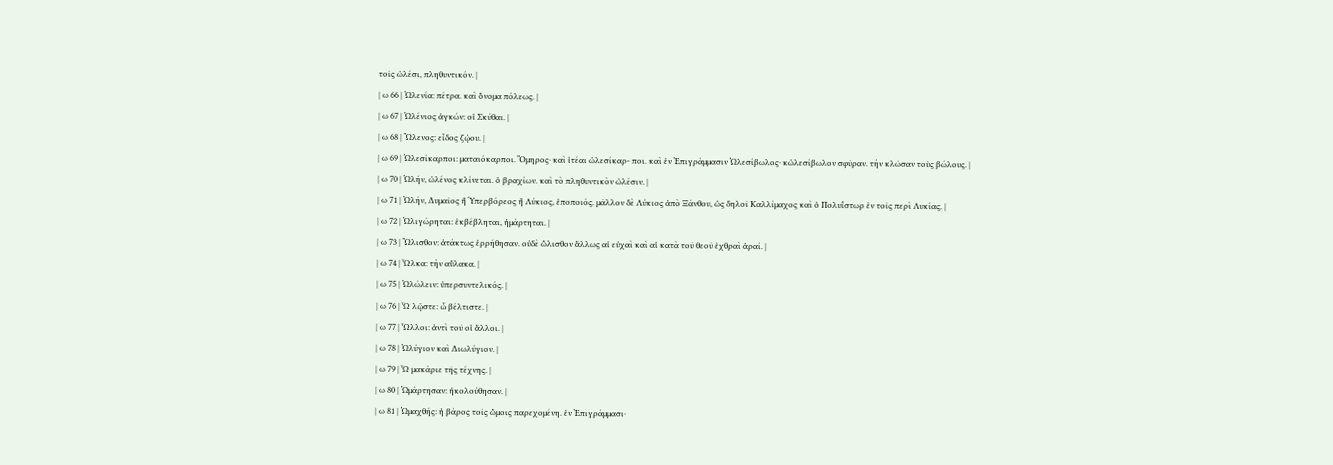τοῖς ὠλέσι, πληθυντικόν. |
| ω 66 | Ὠλενία: πέτρα. καὶ ὄνομα πόλεως. |
| ω 67 | Ὠλένιος ἀγκών: οἱ Σκύθαι. |
| ω 68 | Ὤλενος: εἶδος ζῴου. |
| ω 69 | Ὠλεσίκαρποι: ματαιόκαρποι. Ὅμηρος· καὶ ἰτέαι ὠλεσίκαρ‐ ποι. καὶ ἐν Ἐπιγράμμασιν Ὠλεσίβωλος· κὠλεσίβωλον σφῦραν. τὴν κλῶσαν τοὺς βώλους. |
| ω 70 | Ὠλήν, ὠλένος κλίνεται. ὁ βραχίων. καὶ τὸ πληθυντικὸν ὠλέσιν. |
| ω 71 | Ὠλήν, Δυμαῖος ἢ Ὑπερβόρεος ἢ Λύκιος, ἐποποιός. μᾶλλον δὲ Λύκιος ἀπὸ Ξάνθου, ὡς δηλοῖ Καλλίμαχος καὶ ὁ Πολυΐστωρ ἐν τοῖς περὶ Λυκίας. |
| ω 72 | Ὠλιγώρηται: ἐκβέβληται, ἡμάρτηται. |
| ω 73 | Ὤλισθον: ἀτάκτως ἐρρήθησαν. οὐδὲ ὤλισθον ἄλλως αἱ εὐχαὶ καὶ αἱ κατὰ τοῦ θεοῦ ἐχθραὶ ἀραί. |
| ω 74 | Ὦλκα: τὴν αὔλακα. |
| ω 75 | Ὠλώλειν: ὑπερσυντελικός. |
| ω 76 | Ὦ λῷστε: ὦ βέλτιστε. |
| ω 77 | Ὧλλοι: ἀντὶ τοῦ οἱ ἄλλοι. |
| ω 78 | Ὠλύγιον καὶ Διωλύγιον. |
| ω 79 | Ὦ μακάριε τῆς τέχνης. |
| ω 80 | Ὡμάρτησαν: ἠκολούθησαν. |
| ω 81 | Ὠμαχθής: ἡ βάρος τοῖς ὤμοις παρεχομένη. ἐν Ἐπιγράμμασι·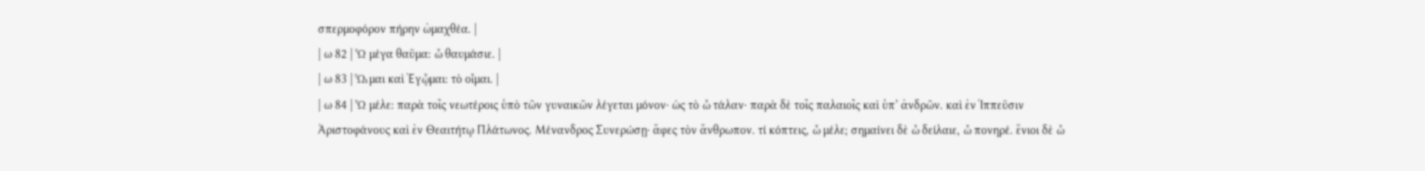σπερμοφόρον πήρην ὠμαχθέα. |
| ω 82 | Ὦ μέγα θαῦμα: ὦ θαυμάσιε. |
| ω 83 | ᾮμαι καὶ Ἐγᾦμαι: τὸ οἶμαι. |
| ω 84 | Ὦ μέλε: παρὰ τοῖς νεωτέροις ὑπὸ τῶν γυναικῶν λέγεται μόνον· ὡς τὸ ὦ τάλαν· παρὰ δὲ τοῖς παλαιοῖς καὶ ὑπ’ ἀνδρῶν. καὶ ἐν Ἱππεῦσιν Ἀριστοφάνους καὶ ἐν Θεαιτήτῳ Πλάτωνος. Μένανδρος Συνερώσῃ· ἄφες τὸν ἄνθρωπον. τί κόπτεις, ὦ μέλε; σημαίνει δὲ ὦ δείλαιε, ὦ πονηρέ. ἔνιοι δὲ ὦ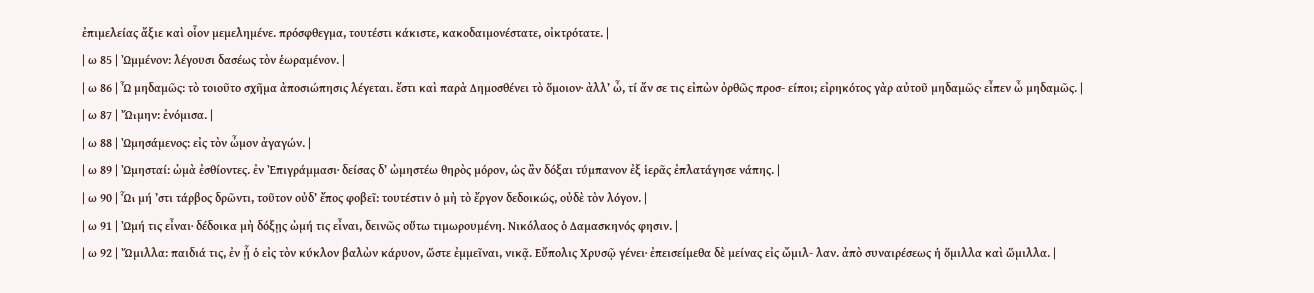ἐπιμελείας ἄξιε καὶ οἷον μεμελημένε. πρόσφθεγμα, τουτέστι κάκιστε, κακοδαιμονέστατε, οἰκτρότατε. |
| ω 85 | Ὠμμένον: λέγουσι δασέως τὸν ἑωραμένον. |
| ω 86 | Ὦ μηδαμῶς: τὸ τοιοῦτο σχῆμα ἀποσιώπησις λέγεται. ἔστι καὶ παρὰ Δημοσθένει τὸ ὅμοιον· ἀλλ’ ὦ, τί ἄν σε τις εἰπὼν ὀρθῶς προσ‐ είποι; εἰρηκότος γὰρ αὐτοῦ μηδαμῶς· εἶπεν ὦ μηδαμῶς. |
| ω 87 | ᾬμην: ἐνόμισα. |
| ω 88 | Ὠμησάμενος: εἰς τὸν ὦμον ἀγαγών. |
| ω 89 | Ὠμησταί: ὠμὰ ἐσθίοντες. ἐν Ἐπιγράμμασι· δείσας δ’ ὠμηστέω θηρὸς μόρον, ὡς ἂν δόξαι τύμπανον ἐξ ἱερᾶς ἐπλατάγησε νάπης. |
| ω 90 | ᾯ μή ’στι τάρβος δρῶντι, τοῦτον οὐδ’ ἔπος φοβεῖ: τουτέστιν ὁ μὴ τὸ ἔργον δεδοικώς, οὐδὲ τὸν λόγον. |
| ω 91 | Ὠμή τις εἶναι· δέδοικα μὴ δόξῃς ὠμή τις εἶναι, δεινῶς οὕτω τιμωρουμένη. Νικόλαος ὁ Δαμασκηνός φησιν. |
| ω 92 | Ὤμιλλα: παιδιά τις, ἐν ᾗ ὁ εἰς τὸν κύκλον βαλὼν κάρυον, ὥστε ἐμμεῖναι, νικᾷ. Εὔπολις Χρυσῷ γένει· ἐπεισείμεθα δὲ μείνας εἰς ὤμιλ‐ λαν. ἀπὸ συναιρέσεως ἡ ὅμιλλα καὶ ὥμιλλα. |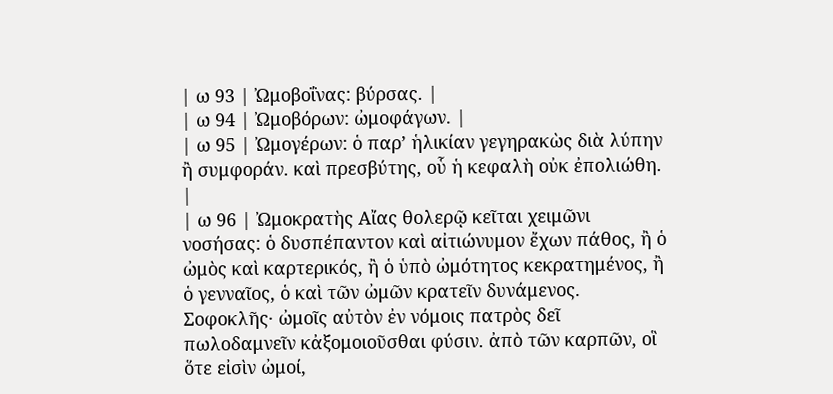| ω 93 | Ὠμοβοΐνας: βύρσας. |
| ω 94 | Ὠμοβόρων: ὠμοφάγων. |
| ω 95 | Ὠμογέρων: ὁ παρ’ ἡλικίαν γεγηρακὼς διὰ λύπην ἢ συμφοράν. καὶ πρεσβύτης, οὗ ἡ κεφαλὴ οὐκ ἐπολιώθη. |
| ω 96 | Ὠμοκρατὴς Αἴας θολερῷ κεῖται χειμῶνι νοσήσας: ὁ δυσπέπαντον καὶ αἰτιώνυμον ἔχων πάθος, ἢ ὁ ὠμὸς καὶ καρτερικός, ἢ ὁ ὑπὸ ὠμότητος κεκρατημένος, ἢ ὁ γενναῖος, ὁ καὶ τῶν ὠμῶν κρατεῖν δυνάμενος. Σοφοκλῆς· ὠμοῖς αὐτὸν ἐν νόμοις πατρὸς δεῖ πωλοδαμνεῖν κἀξομοιοῦσθαι φύσιν. ἀπὸ τῶν καρπῶν, οἳ ὅτε εἰσὶν ὠμοί,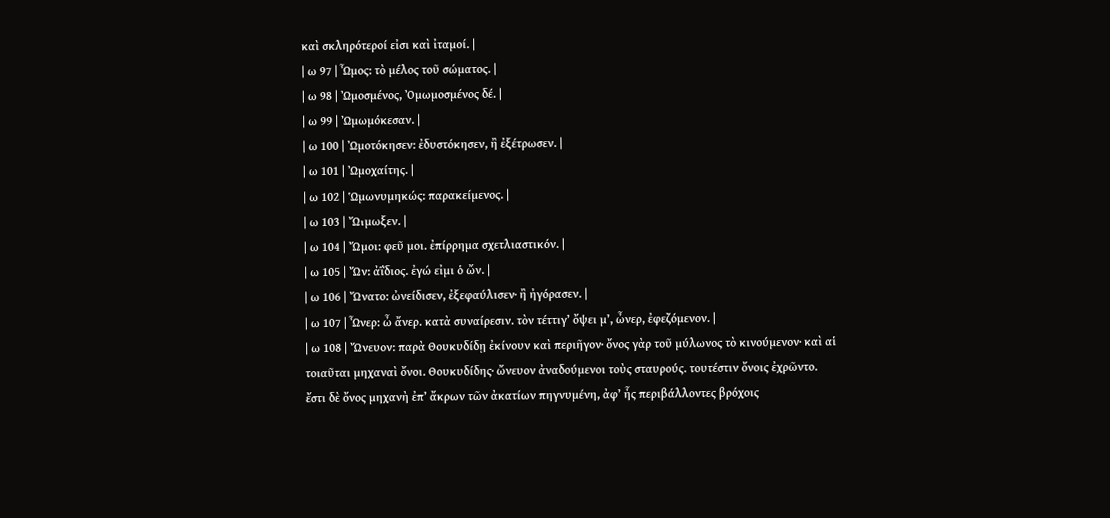καὶ σκληρότεροί εἰσι καὶ ἰταμοί. |
| ω 97 | Ὦμος: τὸ μέλος τοῦ σώματος. |
| ω 98 | Ὠμοσμένος, Ὀμωμοσμένος δέ. |
| ω 99 | Ὠμωμόκεσαν. |
| ω 100 | Ὠμοτόκησεν: ἐδυστόκησεν, ἢ ἐξέτρωσεν. |
| ω 101 | Ὠμοχαίτης. |
| ω 102 | Ὡμωνυμηκώς: παρακείμενος. |
| ω 103 | ᾬμωξεν. |
| ω 104 | Ὤμοι: φεῦ μοι. ἐπίρρημα σχετλιαστικόν. |
| ω 105 | Ὤν: ἀΐδιος. ἐγώ εἰμι ὁ ὤν. |
| ω 106 | Ὤνατο: ὠνείδισεν, ἐξεφαύλισεν· ἢ ἠγόρασεν. |
| ω 107 | Ὦνερ: ὦ ἄνερ. κατὰ συναίρεσιν. τὸν τέττιγ’ ὄψει μ’, ὦνερ, ἐφεζόμενον. |
| ω 108 | Ὤνευον: παρὰ Θουκυδίδῃ ἐκίνουν καὶ περιῆγον· ὄνος γὰρ τοῦ μύλωνος τὸ κινούμενον· καὶ αἱ τοιαῦται μηχαναὶ ὄνοι. Θουκυδίδης· ὤνευον ἀναδούμενοι τοὺς σταυρούς. τουτέστιν ὄνοις ἐχρῶντο. ἔστι δὲ ὄνος μηχανὴ ἐπ’ ἄκρων τῶν ἀκατίων πηγνυμένη, ἀφ’ ἧς περιβάλλοντες βρόχοις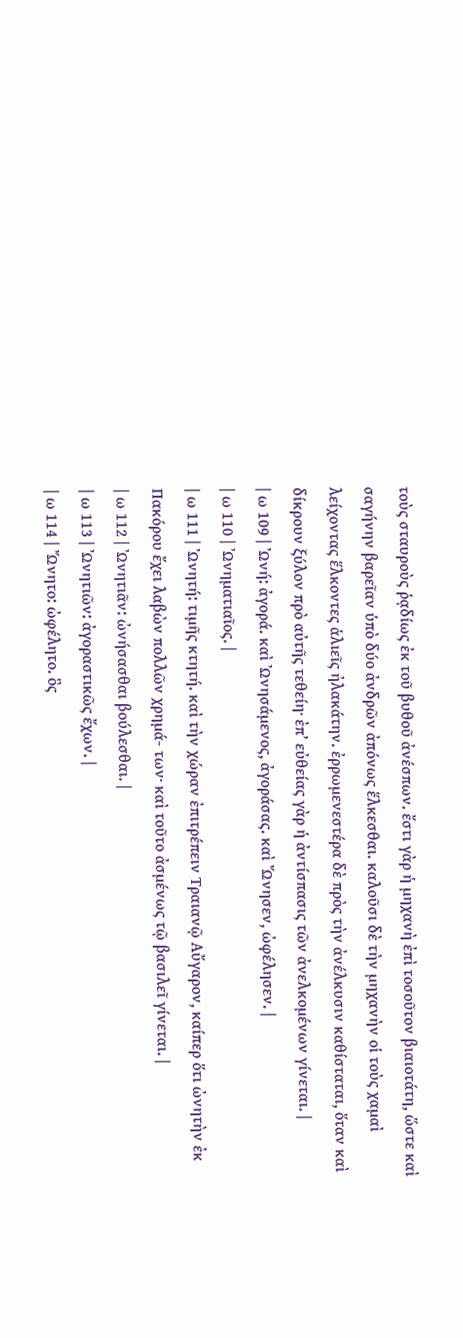τοὺς σταυροὺς ῥᾳδίως ἐκ τοῦ βυθοῦ ἀνέσπων. ἔστι γὰρ ἡ μηχανὴ ἐπὶ τοσοῦτον βιαιοτάτη, ὥστε καὶ σαγήνην βαρεῖαν ὑπὸ δύο ἀνδρῶν ἀπόνως ἕλκεσθαι. καλοῦσι δὲ τὴν μηχανὴν οἱ τοὺς χαμαὶ λείχοντας ἕλκοντες ἁλιεῖς ἠλακάτην. ἐρρωμενεστέρα δὲ πρὸς τὴν ἀνέλκυσιν καθίσταται, ὅταν καὶ δίκρουν ξύλον πρὸ αὐτῆς τεθείη· ἐπ’ εὐθείας γὰρ ἡ ἀντίσπασις τῶν ἀνελκομένων γίνεται. |
| ω 109 | Ὠνή: ἀγορά. καὶ Ὠνησάμενος, ἀγοράσας. καὶ Ὤνησεν, ὠφέλησεν. |
| ω 110 | Ὠνηματιαῖος. |
| ω 111 | Ὠνητή: τιμῆς κτητή. καὶ τὴν χώραν ἐπιτρέπειν Τραιανῷ Αὔγαρον, καίπερ ὅτι ὠνητὴν ἐκ Πακόρου ἔχει λαβὼν πολλῶν χρημά‐ των· καὶ τοῦτο ἀσμένως τῷ βασιλεῖ γίνεται. |
| ω 112 | Ὠνητιᾶν: ὠνήσασθαι βούλεσθαι. |
| ω 113 | Ὠνητιῶν: ἀγοραστικῶς ἔχων. |
| ω 114 | Ὤνητο: ὠφέλητο. ὃς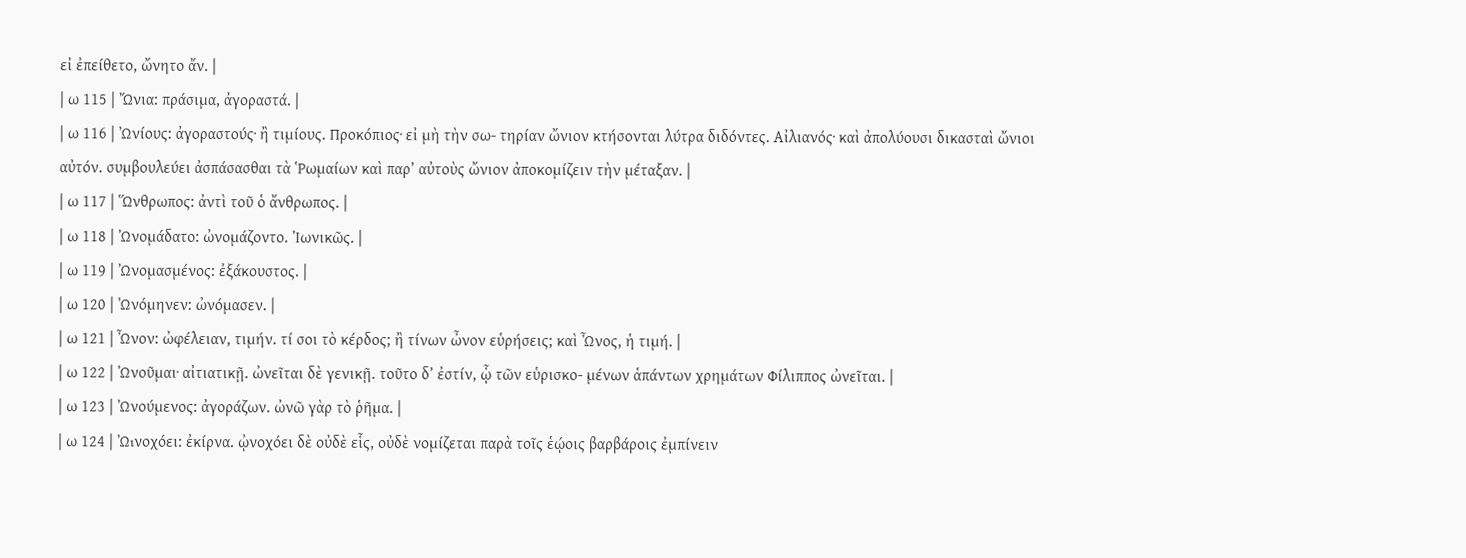εἰ ἐπείθετο, ὤνητο ἄν. |
| ω 115 | Ὤνια: πράσιμα, ἀγοραστά. |
| ω 116 | Ὠνίους: ἀγοραστούς· ἢ τιμίους. Προκόπιος· εἰ μὴ τὴν σω‐ τηρίαν ὤνιον κτήσονται λύτρα διδόντες. Αἰλιανός· καὶ ἀπολύουσι δικασταὶ ὤνιοι αὐτόν. συμβουλεύει ἀσπάσασθαι τὰ Ῥωμαίων καὶ παρ’ αὐτοὺς ὤνιον ἀποκομίζειν τὴν μέταξαν. |
| ω 117 | Ὥνθρωπος: ἀντὶ τοῦ ὁ ἄνθρωπος. |
| ω 118 | Ὠνομάδατο: ὠνομάζοντο. Ἰωνικῶς. |
| ω 119 | Ὠνομασμένος: ἐξάκουστος. |
| ω 120 | Ὠνόμηνεν: ὠνόμασεν. |
| ω 121 | Ὦνον: ὠφέλειαν, τιμήν. τί σοι τὸ κέρδος; ἢ τίνων ὦνον εὑρήσεις; καὶ Ὦνος, ἡ τιμή. |
| ω 122 | Ὠνοῦμαι· αἰτιατικῇ. ὠνεῖται δὲ γενικῇ. τοῦτο δ’ ἐστίν, ᾧ τῶν εὑρισκο‐ μένων ἁπάντων χρημάτων Φίλιππος ὠνεῖται. |
| ω 123 | Ὠνούμενος: ἀγοράζων. ὠνῶ γὰρ τὸ ῥῆμα. |
| ω 124 | ᾨνοχόει: ἐκίρνα. ᾠνοχόει δὲ οὐδὲ εἷς, οὐδὲ νομίζεται παρὰ τοῖς ἑῴοις βαρβάροις ἐμπίνειν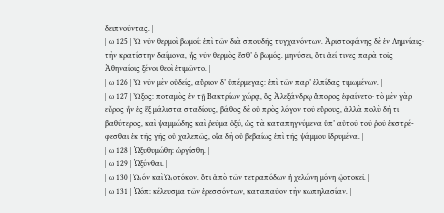δειπνοῦντας. |
| ω 125 | Ὦ νῦν θερμοὶ βωμοί: ἐπὶ τῶν διὰ σπουδῆς τυγχανόντων. Ἀριστοφάνης δὲ ἐν Λημνίαις· τὴν κρατίστην δαίμονα, ἧς νῦν θερμὸς ἔσθ’ ὁ βωμός. μηνύσει, ὅτι ἀεί τινες παρὰ τοῖς Ἀθηναίοις ξένοι θεοὶ ἐτιμῶντο. |
| ω 126 | Ὦ νῦν μὲν οὐδείς, αὔριον δ’ ὑπέρμεγας: ἐπὶ τῶν παρ’ ἐλπίδας τιμωμένων. |
| ω 127 | Ὦξος: ποταμὸς ἐν τῇ Βακτρίων χώρᾳ, ὃς Ἀλεξάνδρῳ ἄπορος ἐφαίνετο· τὸ μὲν γὰρ εὖρος ἦν ἐς ἓξ μάλιστα σταδίους, βάθος δὲ οὐ πρὸς λόγον τοῦ εὔρους, ἀλλὰ πολὺ δή τι βαθύτερος, καὶ ψαμμώδης καὶ ῥεῦμα ὀξύ, ὡς τὰ καταπηγνύμενα ὑπ’ αὐτοῦ τοῦ ῥοῦ ἐκστρέ‐ φεσθαι ἐκ τῆς γῆς οὐ χαλεπῶς, οἷα δὴ οὐ βεβαίως ἐπὶ τῆς ψάμμου ἱδρυμένα. |
| ω 128 | Ὠξυθυμώθη: ὠργίσθη. |
| ω 129 | Ὠξύνθαι. |
| ω 130 | ᾨόν καὶ ᾨοτόκον. ὅτι ἀπὸ τῶν τετραπόδων ἡ χελώνη μόνη ᾠοτοκεῖ. |
| ω 131 | Ὠόπ: κέλευσμα τῶν ἐρεσσόντων, καταπαῦον τὴν κωπηλασίαν. |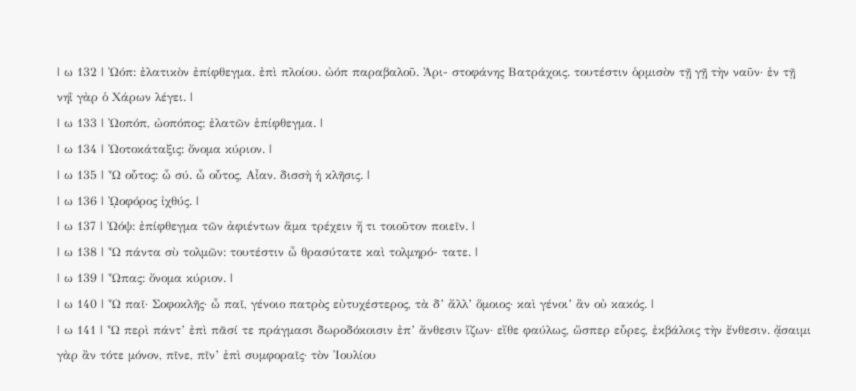| ω 132 | Ὠόπ: ἐλατικὸν ἐπίφθεγμα. ἐπὶ πλοίου. ὠόπ παραβαλοῦ. Ἀρι‐ στοφάνης Βατράχοις. τουτέστιν ὁρμισὸν τῇ γῇ τὴν ναῦν· ἐν τῇ νηῒ γὰρ ὁ Χάρων λέγει. |
| ω 133 | Ὠοπόπ, ὠοπόπος: ἐλατῶν ἐπίφθεγμα. |
| ω 134 | Ὠοτοκάταξις: ὄνομα κύριον. |
| ω 135 | Ὦ οὗτος: ὦ σύ. ὦ οὗτος, Αἶαν. δισσὴ ἡ κλῆσις. |
| ω 136 | ᾨοφόρος ἰχθύς. |
| ω 137 | Ὠόψ: ἐπίφθεγμα τῶν ἀφιέντων ἅμα τρέχειν ἤ τι τοιοῦτον ποιεῖν. |
| ω 138 | Ὦ πάντα σὺ τολμῶν: τουτέστιν ὦ θρασύτατε καὶ τολμηρό‐ τατε. |
| ω 139 | Ὦπας: ὄνομα κύριον. |
| ω 140 | Ὦ παῖ· Σοφοκλῆς· ὦ παῖ, γένοιο πατρὸς εὐτυχέστερος, τὰ δ’ ἄλλ’ ὅμοιος· καὶ γένοι’ ἂν οὐ κακός. |
| ω 141 | Ὦ περὶ πάντ’ ἐπὶ πᾶσί τε πράγμασι δωροδόκοισιν ἐπ’ ἄνθεσιν ἵζων· εἴθε φαύλως, ὥσπερ εὗρες, ἐκβάλοις τὴν ἔνθεσιν. ᾄσαιμι γὰρ ἂν τότε μόνον, πῖνε, πῖν’ ἐπὶ συμφοραῖς· τὸν Ἰουλίου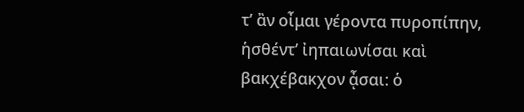τ’ ἂν οἶμαι γέροντα πυροπίπην, ἡσθέντ’ ἰηπαιωνίσαι καὶ βακχέβακχον ᾆσαι: ὁ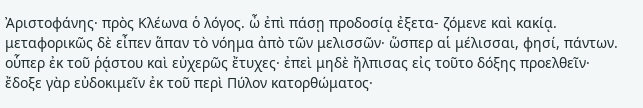Ἀριστοφάνης· πρὸς Κλέωνα ὁ λόγος. ὦ ἐπὶ πάσῃ προδοσίᾳ ἐξετα‐ ζόμενε καὶ κακίᾳ. μεταφορικῶς δὲ εἶπεν ἅπαν τὸ νόημα ἀπὸ τῶν μελισσῶν· ὥσπερ αἱ μέλισσαι, φησί, πάντων. οὗπερ ἐκ τοῦ ῥᾴστου καὶ εὐχερῶς ἔτυχες· ἐπεὶ μηδὲ ἤλπισας εἰς τοῦτο δόξης προελθεῖν· ἔδοξε γὰρ εὐδοκιμεῖν ἐκ τοῦ περὶ Πύλον κατορθώματος·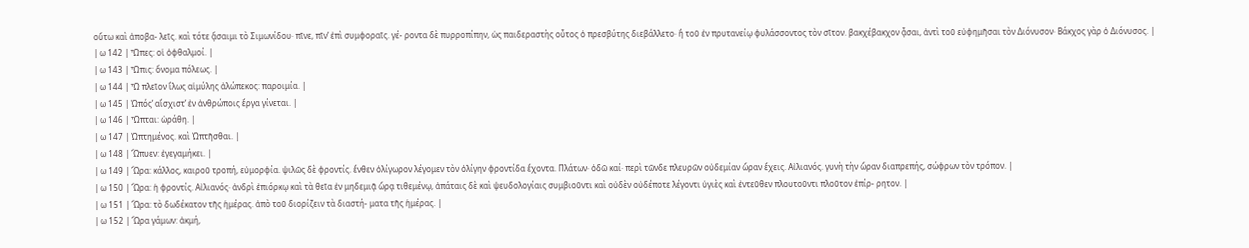οὕτω καὶ ἀποβα‐ λεῖς. καὶ τότε ᾄσαιμι τὸ Σιμωνίδου· πῖνε, πῖν’ ἐπὶ συμφοραῖς. γέ‐ ροντα δὲ πυρροπίπην, ὡς παιδεραστὴς οὗτος ὁ πρεσβύτης διεβάλλετο· ἢ τοῦ ἐν πρυτανείῳ φυλάσσοντος τὸν σῖτον. βακχέβακχον ᾆσαι, ἀντὶ τοῦ εὐφημῆσαι τὸν Διόνυσον· Βάκχος γὰρ ὁ Διόνυσος. |
| ω 142 | Ὦπες: οἱ ὀφθαλμοί. |
| ω 143 | Ὦπις: ὄνομα πόλεως. |
| ω 144 | Ὦ πλεῖον ἵλως αἱμύλης ἀλώπεκος: παροιμία. |
| ω 145 | Ὡπός’ αἴσχιστ’ ἐν ἀνθρώποις ἔργα γίνεται. |
| ω 146 | Ὦπται: ὡράθη. |
| ω 147 | Ὠπτημένος. καὶ Ὠπτῆσθαι. |
| ω 148 | Ὤπυεν: ἐγεγαμήκει. |
| ω 149 | Ὥρα: κάλλος, καιροῦ τροπή, εὐμορφία. ψιλῶς δὲ φροντίς. ἔνθεν ὀλίγωρον λέγομεν τὸν ὀλίγην φροντίδα ἔχοντα. Πλάτων· ὁδῶ καί· περὶ τῶνδε πλευρῶν οὐδεμίαν ὤραν ἔχεις. Αἰλιανός. γυνὴ τὴν ὥραν διαπρεπής, σώφρων τὸν τρόπον. |
| ω 150 | Ὤρα: ἡ φροντίς. Αἰλιανός· ἀνδρὶ ἐπιόρκῳ καὶ τὰ θεῖα ἐν μηδεμιᾷ ὤρᾳ τιθεμένῳ, ἀπάταις δὲ καὶ ψευδολογίαις συμβιοῦντι καὶ οὐδὲν οὐδέποτε λέγοντι ὑγιὲς καὶ ἐντεῦθεν πλουτοῦντι πλοῦτον ἐπίρ‐ ρητον. |
| ω 151 | Ὥρα: τὸ δωδέκατον τῆς ἡμέρας. ἀπὸ τοῦ διορίζειν τὰ διαστή‐ ματα τῆς ἡμέρας. |
| ω 152 | Ὥρα γάμων: ἀκμή,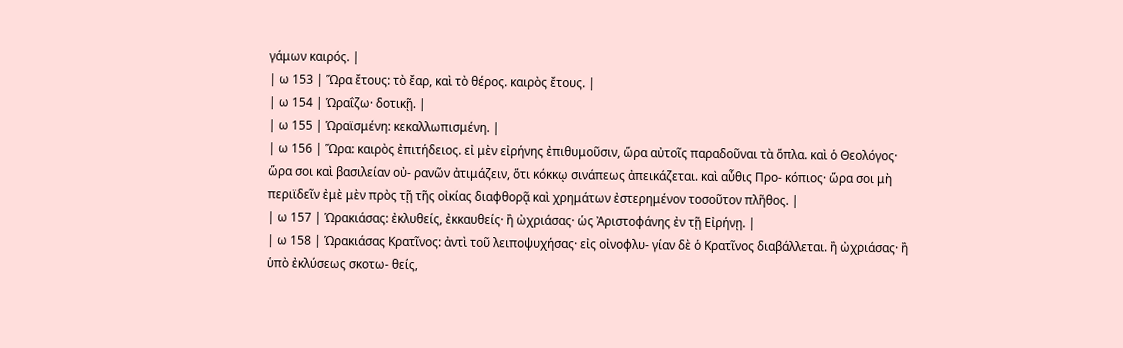γάμων καιρός. |
| ω 153 | Ὥρα ἔτους: τὸ ἔαρ, καὶ τὸ θέρος. καιρὸς ἔτους. |
| ω 154 | Ὡραΐζω· δοτικῇ. |
| ω 155 | Ὡραϊσμένη: κεκαλλωπισμένη. |
| ω 156 | Ὥρα: καιρὸς ἐπιτήδειος. εἰ μὲν εἰρήνης ἐπιθυμοῦσιν, ὥρα αὐτοῖς παραδοῦναι τὰ ὅπλα. καὶ ὁ Θεολόγος· ὥρα σοι καὶ βασιλείαν οὐ‐ ρανῶν ἀτιμάζειν, ὅτι κόκκῳ σινάπεως ἀπεικάζεται. καὶ αὖθις Προ‐ κόπιος· ὥρα σοι μὴ περιϊδεῖν ἐμὲ μὲν πρὸς τῇ τῆς οἰκίας διαφθορᾷ καὶ χρημάτων ἐστερημένον τοσοῦτον πλῆθος. |
| ω 157 | Ὡρακιάσας: ἐκλυθείς, ἐκκαυθείς· ἢ ὠχριάσας· ὡς Ἀριστοφάνης ἐν τῇ Εἰρήνῃ. |
| ω 158 | Ὡρακιάσας Κρατῖνος: ἀντὶ τοῦ λειποψυχήσας· εἰς οἰνοφλυ‐ γίαν δὲ ὁ Κρατῖνος διαβάλλεται. ἢ ὠχριάσας· ἢ ὑπὸ ἐκλύσεως σκοτω‐ θείς,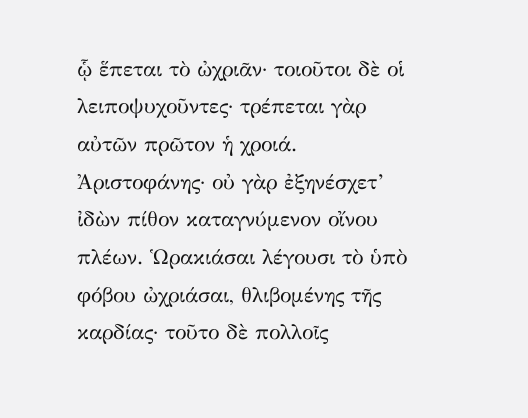ᾧ ἕπεται τὸ ὠχριᾶν· τοιοῦτοι δὲ οἱ λειποψυχοῦντες· τρέπεται γὰρ αὐτῶν πρῶτον ἡ χροιά. Ἀριστοφάνης· οὐ γὰρ ἐξηνέσχετ’ ἰδὼν πίθον καταγνύμενον οἴνου πλέων. Ὡρακιάσαι λέγουσι τὸ ὑπὸ φόβου ὠχριάσαι, θλιβομένης τῆς καρδίας· τοῦτο δὲ πολλοῖς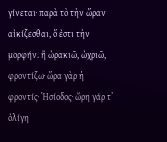γίνεται· παρὰ τὸ τὴν ὥραν αἰκίζεσθαι, ὅ ἐστι τὴν μορφήν. ἢ ὠρακιῶ, ὠχριῶ, φροντίζω· ὥρα γὰρ ἡ φροντίς· Ἡσίοδος· ὤρη γάρ τ’ ὀλίγη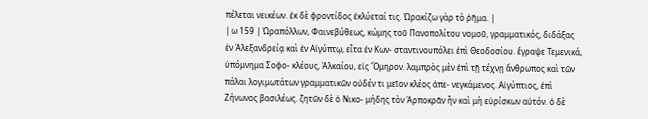πέλεται νεικέων. ἐκ δὲ φροντίδος ἐκλύεταί τις. Ὠρακίζω γὰρ τὸ ῥῆμα. |
| ω 159 | Ὡραπόλλων, Φαινεβύθεως, κώμης τοῦ Πανοπολίτου νομοῦ, γραμματικός, διδάξας ἐν Ἀλεξανδρείᾳ καὶ ἐν Αἰγύπτῳ, εἶτα ἐν Κων‐ σταντινουπόλει ἐπὶ Θεοδοσίου. ἔγραψε Τεμενικά, ὑπόμνημα Σοφο‐ κλέους, Ἀλκαίου, εἰς Ὅμηρον. λαμπρὸς μὲν ἐπὶ τῇ τέχνῃ ἄνθρωπος καὶ τῶν πάλαι λογιμωτάτων γραμματικῶν οὐδέν τι μεῖον κλέος ἀπε‐ νεγκάμενος. Αἰγύπτιος, ἐπὶ Ζήνωνος βασιλέως. ζητῶν δὲ ὁ Νικο‐ μήδης τὸν Ἁρποκρᾶν ἦν καὶ μὴ εὑρίσκων αὐτόν. ὁ δὲ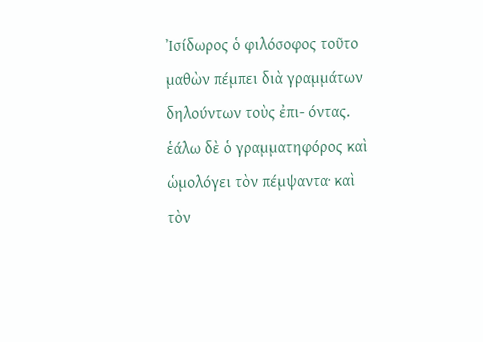Ἰσίδωρος ὁ φιλόσοφος τοῦτο μαθὼν πέμπει διὰ γραμμάτων δηλούντων τοὺς ἐπι‐ όντας. ἑάλω δὲ ὁ γραμματηφόρος καὶ ὡμολόγει τὸν πέμψαντα· καὶ τὸν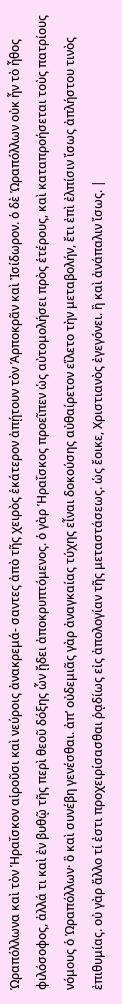Ὡραπόλλωνα καὶ τὸν Ἡραΐσκον αἱροῦσι καὶ νεύροις ἀνακρεμά‐ σαντες ἀπὸ τῆς χειρὸς ἑκάτερον ἀπῄτουν τὸν Ἁρποκρᾶν καὶ Ἰσίδωρον. ὁ δὲ Ὡραπόλλων οὐκ ἦν τὸ ἦθος φιλόσοφος, ἀλλά τι καὶ ἐν βυθῷ τῆς περὶ θεοῦ δόξης ὧν ᾔδει ἀποκρυπτόμενος. ὁ γὰρ Ἡραΐσκος προεῖπεν ὡς αὐτομολήσει πρὸς ἑτέρους, καὶ καταπροήσεται τοὺς πατρίους νόμους ὁ Ὡραπόλλων· ὃ καὶ συνέβη γενέσθαι. ἀπ’ οὐδεμιᾶς γὰρ ἀναγκαίας τύχης εἶναι δοκούσης αὐθαίρετον εἵλετο τὴν μεταβολήν, ἔτι ἐπὶ ἐλπίσιν ἴσως ἀπλήστου τινὸς ἐπιθυμίας. οὐ γὰρ ἄλλο τί ἐστι προχειρίσασθαι ῥᾳδίως εἰς ἀπολογίαν τῆς μεταστάσεως. ὡς ἔοικε, Χριστιανὸς ἐγεγόνει. ἢ καὶ ἀνάπαλιν ἴσως. |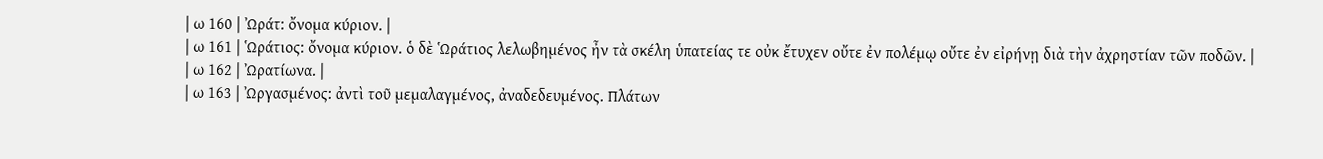| ω 160 | Ὠράτ: ὄνομα κύριον. |
| ω 161 | Ὡράτιος: ὄνομα κύριον. ὁ δὲ Ὡράτιος λελωβημένος ἦν τὰ σκέλη ὑπατείας τε οὐκ ἔτυχεν οὔτε ἐν πολέμῳ οὔτε ἐν εἰρήνῃ διὰ τὴν ἀχρηστίαν τῶν ποδῶν. |
| ω 162 | Ὠρατίωνα. |
| ω 163 | Ὠργασμένος: ἀντὶ τοῦ μεμαλαγμένος, ἀναδεδευμένος. Πλάτων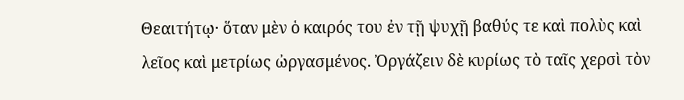Θεαιτήτῳ· ὅταν μὲν ὁ καιρός του ἐν τῇ ψυχῇ βαθύς τε καὶ πολὺς καὶ λεῖος καὶ μετρίως ὠργασμένος. Ὀργάζειν δὲ κυρίως τὸ ταῖς χερσὶ τὸν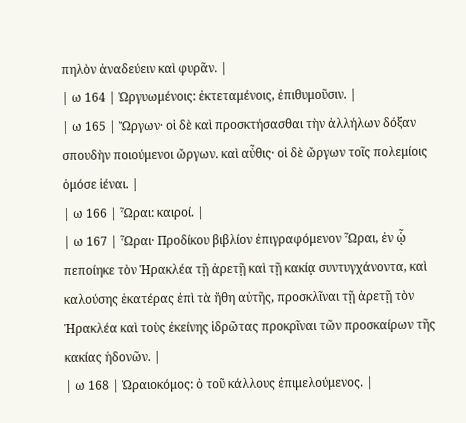πηλὸν ἀναδεύειν καὶ φυρᾶν. |
| ω 164 | Ὠργυωμένοις: ἐκτεταμένοις, ἐπιθυμοῦσιν. |
| ω 165 | Ὤργων· οἱ δὲ καὶ προσκτήσασθαι τὴν ἀλλήλων δόξαν σπουδὴν ποιούμενοι ὤργων. καὶ αὖθις· οἱ δὲ ὤργων τοῖς πολεμίοις ὁμόσε ἰέναι. |
| ω 166 | Ὧραι: καιροί. |
| ω 167 | Ὧραι· Προδίκου βιβλίον ἐπιγραφόμενον Ὧραι, ἐν ᾧ πεποίηκε τὸν Ἡρακλέα τῇ ἀρετῇ καὶ τῇ κακίᾳ συντυγχάνοντα, καὶ καλούσης ἑκατέρας ἐπὶ τὰ ἤθη αὐτῆς, προσκλῖναι τῇ ἀρετῇ τὸν Ἡρακλέα καὶ τοὺς ἐκείνης ἱδρῶτας προκρῖναι τῶν προσκαίρων τῆς κακίας ἡδονῶν. |
| ω 168 | Ὡραιοκόμος: ὁ τοῦ κάλλους ἐπιμελούμενος. |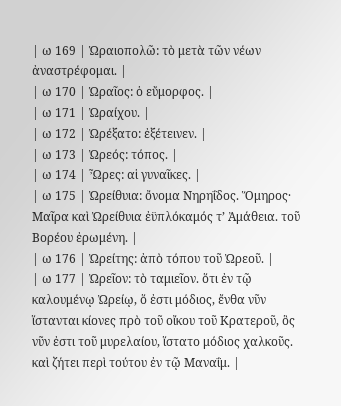| ω 169 | Ὡραιοπολῶ: τὸ μετὰ τῶν νέων ἀναστρέφομαι. |
| ω 170 | Ὡραῖος: ὁ εὔμορφος. |
| ω 171 | Ὠραίχου. |
| ω 172 | Ὠρέξατο: ἐξέτεινεν. |
| ω 173 | Ὠρεός: τόπος. |
| ω 174 | Ὦρες: αἱ γυναῖκες. |
| ω 175 | Ὠρείθυια: ὄνομα Νηρηΐδος. Ὅμηρος· Μαῖρα καὶ Ὠρείθυια ἐϋπλόκαμός τ’ Ἀμάθεια. τοῦ Βορέου ἐρωμένη. |
| ω 176 | Ὠρείτης: ἀπὸ τόπου τοῦ Ὠρεοῦ. |
| ω 177 | Ὠρεῖον: τὸ ταμιεῖον. ὅτι ἐν τῷ καλουμένῳ Ὠρείῳ, ὅ ἐστι μόδιος, ἔνθα νῦν ἵστανται κίονες πρὸ τοῦ οἴκου τοῦ Κρατεροῦ, ὃς νῦν ἐστι τοῦ μυρελαίου, ἵστατο μόδιος χαλκοῦς. καὶ ζήτει περὶ τούτου ἐν τῷ Μαναΐμ. |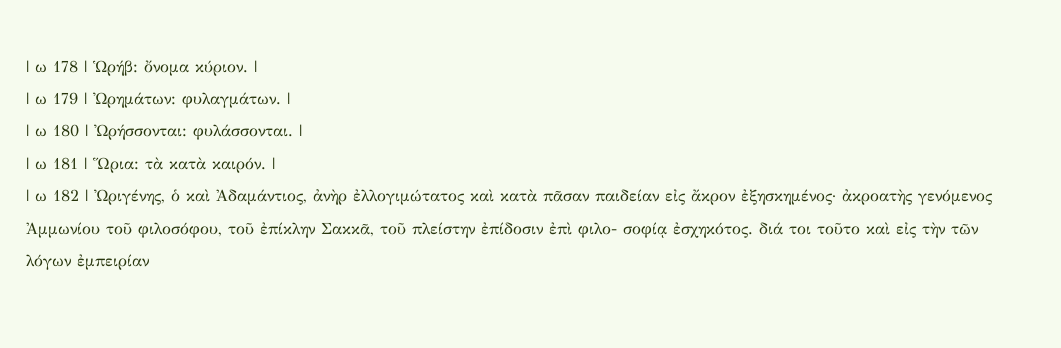| ω 178 | Ὡρήβ: ὄνομα κύριον. |
| ω 179 | Ὠρημάτων: φυλαγμάτων. |
| ω 180 | Ὠρήσσονται: φυλάσσονται. |
| ω 181 | Ὥρια: τὰ κατὰ καιρόν. |
| ω 182 | Ὠριγένης, ὁ καὶ Ἀδαμάντιος, ἀνὴρ ἐλλογιμώτατος καὶ κατὰ πᾶσαν παιδείαν εἰς ἄκρον ἐξησκημένος· ἀκροατὴς γενόμενος Ἀμμωνίου τοῦ φιλοσόφου, τοῦ ἐπίκλην Σακκᾶ, τοῦ πλείστην ἐπίδοσιν ἐπὶ φιλο‐ σοφίᾳ ἐσχηκότος. διά τοι τοῦτο καὶ εἰς τὴν τῶν λόγων ἐμπειρίαν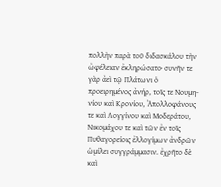πολλὴν παρὰ τοῦ διδασκάλου τὴν ὠφέλειαν ἐκληρώσατο· συνῆν τε γὰρ ἀεὶ τῷ Πλάτωνι ὁ προειρημένος ἀνήρ, τοῖς τε Νουμη‐ νίου καὶ Κρονίου, Ἀπολλοφάνους τε καὶ Λογγίνου καὶ Μοδεράτου, Νικομάχου τε καὶ τῶν ἐν τοῖς Πυθαγορείοις ἐλλογίμων ἀνδρῶν ὡμίλει συγγράμμασιν. ἐχρῆτο δὲ καὶ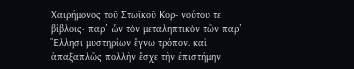Χαιρήμονος τοῦ Στωϊκοῦ Κορ‐ νούτου τε βίβλοις· παρ’ ὧν τὸν μεταληπτικὸν τῶν παρ’ Ἕλλησι μυστηρίων ἔγνω τρόπον. καὶ ἁπαξαπλῶς πολλὴν ἔσχε τὴν ἐπιστήμην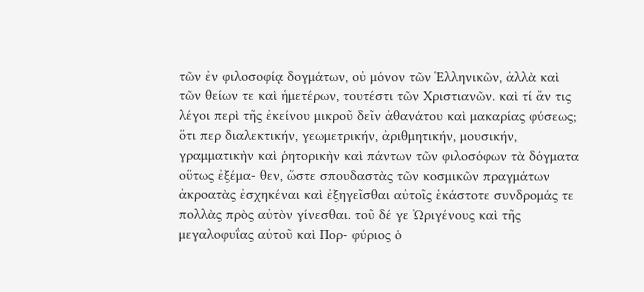τῶν ἐν φιλοσοφίᾳ δογμάτων, οὐ μόνον τῶν Ἑλληνικῶν, ἀλλὰ καὶ τῶν θείων τε καὶ ἡμετέρων, τουτέστι τῶν Χριστιανῶν. καὶ τί ἄν τις λέγοι περὶ τῆς ἐκείνου μικροῦ δεῖν ἀθανάτου καὶ μακαρίας φύσεως; ὅτι περ διαλεκτικήν, γεωμετρικήν, ἀριθμητικήν, μουσικήν, γραμματικὴν καὶ ῥητορικὴν καὶ πάντων τῶν φιλοσόφων τὰ δόγματα οὕτως ἐξέμα‐ θεν, ὥστε σπουδαστὰς τῶν κοσμικῶν πραγμάτων ἀκροατὰς ἐσχηκέναι καὶ ἐξηγεῖσθαι αὐτοῖς ἑκάστοτε συνδρομάς τε πολλὰς πρὸς αὐτὸν γίνεσθαι. τοῦ δέ γε Ὠριγένους καὶ τῆς μεγαλοφυΐας αὐτοῦ καὶ Πορ‐ φύριος ὁ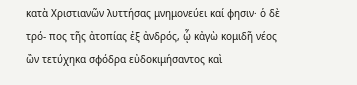κατὰ Χριστιανῶν λυττήσας μνημονεύει καί φησιν· ὁ δὲ τρό‐ πος τῆς ἀτοπίας ἐξ ἀνδρός, ᾧ κἀγὼ κομιδῆ νέος ὢν τετύχηκα σφόδρα εὐδοκιμήσαντος καὶ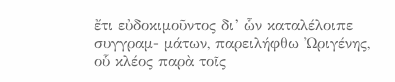ἔτι εὐδοκιμοῦντος δι’ ὧν καταλέλοιπε συγγραμ‐ μάτων, παρειλήφθω Ὠριγένης, οὗ κλέος παρὰ τοῖς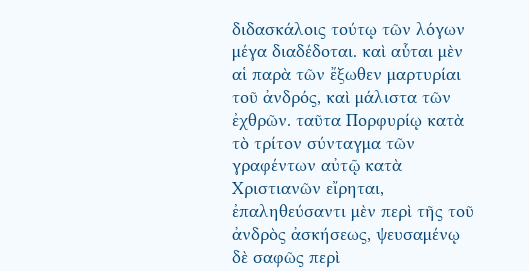διδασκάλοις τούτῳ τῶν λόγων μέγα διαδέδοται. καὶ αὗται μὲν αἱ παρὰ τῶν ἔξωθεν μαρτυρίαι τοῦ ἀνδρός, καὶ μάλιστα τῶν ἐχθρῶν. ταῦτα Πορφυρίῳ κατὰ τὸ τρίτον σύνταγμα τῶν γραφέντων αὐτῷ κατὰ Χριστιανῶν εἴρηται, ἐπαληθεύσαντι μὲν περὶ τῆς τοῦ ἀνδρὸς ἀσκήσεως, ψευσαμένῳ δὲ σαφῶς περὶ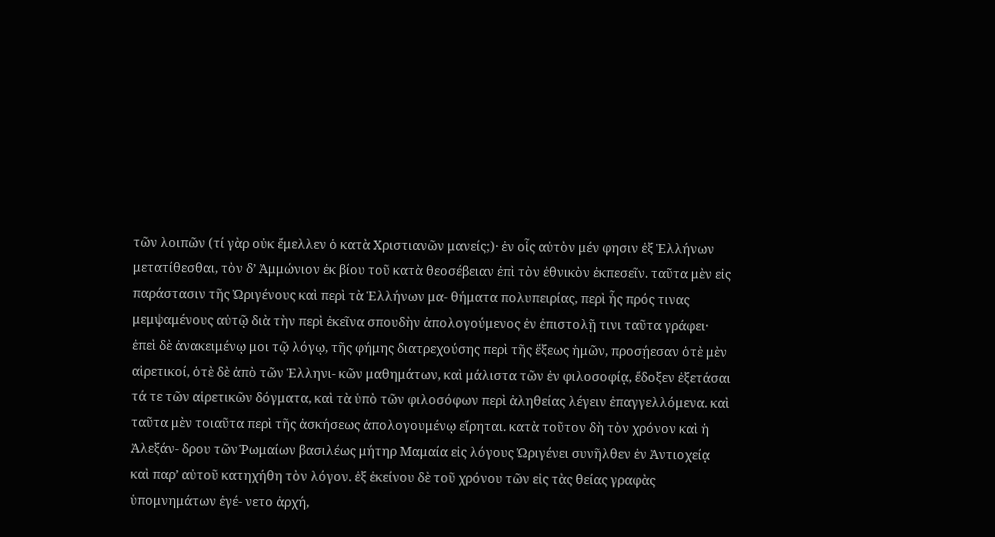τῶν λοιπῶν (τί γὰρ οὐκ ἔμελλεν ὁ κατὰ Χριστιανῶν μανείς;)· ἐν οἷς αὐτὸν μέν φησιν ἐξ Ἑλλήνων μετατίθεσθαι, τὸν δ’ Ἀμμώνιον ἐκ βίου τοῦ κατὰ θεοσέβειαν ἐπὶ τὸν ἐθνικὸν ἐκπεσεῖν. ταῦτα μὲν εἰς παράστασιν τῆς Ὠριγένους καὶ περὶ τὰ Ἑλλήνων μα‐ θήματα πολυπειρίας, περὶ ἧς πρός τινας μεμψαμένους αὐτῷ διὰ τὴν περὶ ἐκεῖνα σπουδὴν ἀπολογούμενος ἐν ἐπιστολῇ τινι ταῦτα γράφει· ἐπεὶ δὲ ἀνακειμένῳ μοι τῷ λόγῳ, τῆς φήμης διατρεχούσης περὶ τῆς ἕξεως ἡμῶν, προσῄεσαν ὁτὲ μὲν αἱρετικοί, ὁτὲ δὲ ἀπὸ τῶν Ἑλληνι‐ κῶν μαθημάτων, καὶ μάλιστα τῶν ἐν φιλοσοφίᾳ, ἔδοξεν ἐξετάσαι τά τε τῶν αἱρετικῶν δόγματα, καὶ τὰ ὑπὸ τῶν φιλοσόφων περὶ ἀληθείας λέγειν ἐπαγγελλόμενα. καὶ ταῦτα μὲν τοιαῦτα περὶ τῆς ἀσκήσεως ἀπολογουμένῳ εἴρηται. κατὰ τοῦτον δὴ τὸν χρόνον καὶ ἡ Ἀλεξάν‐ δρου τῶν Ῥωμαίων βασιλέως μήτηρ Μαμαία εἰς λόγους Ὠριγένει συνῆλθεν ἐν Ἀντιοχείᾳ καὶ παρ’ αὐτοῦ κατηχήθη τὸν λόγον. ἐξ ἐκείνου δὲ τοῦ χρόνου τῶν εἰς τὰς θείας γραφὰς ὑπομνημάτων ἐγέ‐ νετο ἀρχή,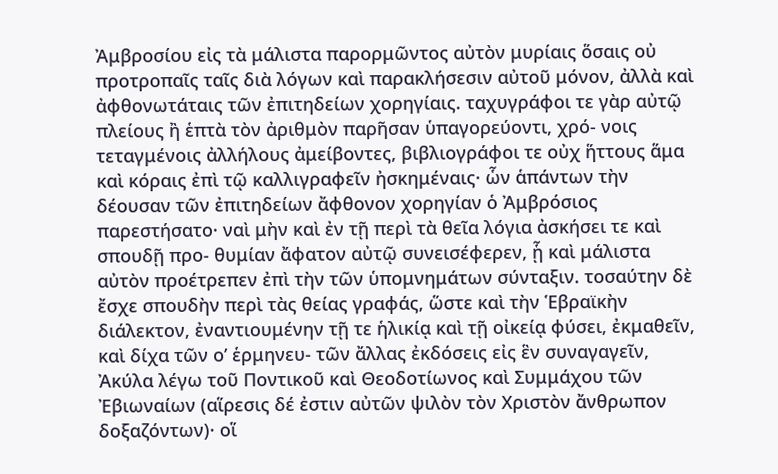Ἀμβροσίου εἰς τὰ μάλιστα παρορμῶντος αὐτὸν μυρίαις ὅσαις οὐ προτροπαῖς ταῖς διὰ λόγων καὶ παρακλήσεσιν αὐτοῦ μόνον, ἀλλὰ καὶ ἀφθονωτάταις τῶν ἐπιτηδείων χορηγίαις. ταχυγράφοι τε γὰρ αὐτῷ πλείους ἢ ἑπτὰ τὸν ἀριθμὸν παρῆσαν ὑπαγορεύοντι, χρό‐ νοις τεταγμένοις ἀλλήλους ἀμείβοντες, βιβλιογράφοι τε οὐχ ἥττους ἅμα καὶ κόραις ἐπὶ τῷ καλλιγραφεῖν ἠσκημέναις· ὧν ἁπάντων τὴν δέουσαν τῶν ἐπιτηδείων ἄφθονον χορηγίαν ὁ Ἀμβρόσιος παρεστήσατο· ναὶ μὴν καὶ ἐν τῇ περὶ τὰ θεῖα λόγια ἀσκήσει τε καὶ σπουδῇ προ‐ θυμίαν ἄφατον αὐτῷ συνεισέφερεν, ᾗ καὶ μάλιστα αὐτὸν προέτρεπεν ἐπὶ τὴν τῶν ὑπομνημάτων σύνταξιν. τοσαύτην δὲ ἔσχε σπουδὴν περὶ τὰς θείας γραφάς, ὥστε καὶ τὴν Ἑβραϊκὴν διάλεκτον, ἐναντιουμένην τῇ τε ἡλικίᾳ καὶ τῇ οἰκείᾳ φύσει, ἐκμαθεῖν, καὶ δίχα τῶν οʹ ἑρμηνευ‐ τῶν ἄλλας ἐκδόσεις εἰς ἓν συναγαγεῖν, Ἀκύλα λέγω τοῦ Ποντικοῦ καὶ Θεοδοτίωνος καὶ Συμμάχου τῶν Ἐβιωναίων (αἵρεσις δέ ἐστιν αὐτῶν ψιλὸν τὸν Χριστὸν ἄνθρωπον δοξαζόντων)· οἵ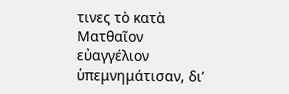τινες τὸ κατὰ Ματθαῖον εὐαγγέλιον ὑπεμνημάτισαν, δι’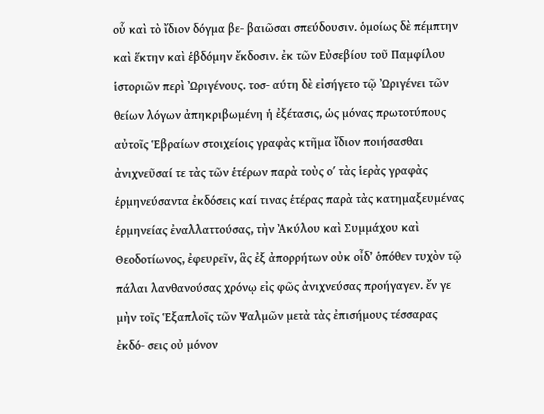οὗ καὶ τὸ ἴδιον δόγμα βε‐ βαιῶσαι σπεύδουσιν. ὁμοίως δὲ πέμπτην καὶ ἕκτην καὶ ἑβδόμην ἔκδοσιν. ἐκ τῶν Εὐσεβίου τοῦ Παμφίλου ἱστοριῶν περὶ Ὠριγένους. τοσ‐ αύτη δὲ εἰσήγετο τῷ Ὠριγένει τῶν θείων λόγων ἀπηκριβωμένη ἡ ἐξέτασις, ὡς μόνας πρωτοτύπους αὐτοῖς Ἑβραίων στοιχείοις γραφὰς κτῆμα ἴδιον ποιήσασθαι ἀνιχνεῦσαί τε τὰς τῶν ἑτέρων παρὰ τοὺς οʹ τὰς ἱερὰς γραφὰς ἑρμηνεύσαντα ἐκδόσεις καί τινας ἑτέρας παρὰ τὰς κατημαξευμένας ἑρμηνείας ἐναλλαττούσας, τὴν Ἀκύλου καὶ Συμμάχου καὶ Θεοδοτίωνος, ἐφευρεῖν, ἃς ἐξ ἀπορρήτων οὐκ οἶδ’ ὁπόθεν τυχὸν τῷ πάλαι λανθανούσας χρόνῳ εἰς φῶς ἀνιχνεύσας προήγαγεν. ἔν γε μὴν τοῖς Ἑξαπλοῖς τῶν Ψαλμῶν μετὰ τὰς ἐπισήμους τέσσαρας ἐκδό‐ σεις οὐ μόνον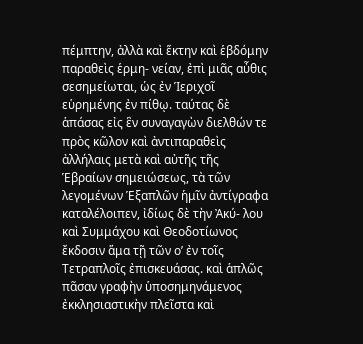πέμπτην, ἀλλὰ καὶ ἕκτην καὶ ἑβδόμην παραθεὶς ἑρμη‐ νείαν, ἐπὶ μιᾶς αὖθις σεσημείωται, ὡς ἐν Ἱεριχοῖ εὑρημένης ἐν πίθῳ. ταύτας δὲ ἁπάσας εἰς ἓν συναγαγὼν διελθών τε πρὸς κῶλον καὶ ἀντιπαραθεὶς ἀλλήλαις μετὰ καὶ αὐτῆς τῆς Ἑβραίων σημειώσεως, τὰ τῶν λεγομένων Ἑξαπλῶν ἡμῖν ἀντίγραφα καταλέλοιπεν, ἰδίως δὲ τὴν Ἀκύ‐ λου καὶ Συμμάχου καὶ Θεοδοτίωνος ἔκδοσιν ἅμα τῇ τῶν οʹ ἐν τοῖς Τετραπλοῖς ἐπισκευάσας. καὶ ἁπλῶς πᾶσαν γραφὴν ὑποσημηνάμενος ἐκκλησιαστικὴν πλεῖστα καὶ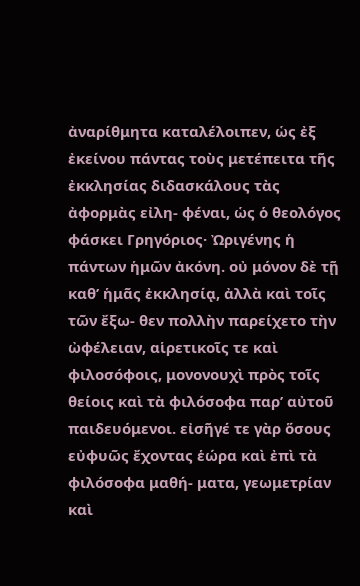ἀναρίθμητα καταλέλοιπεν, ὡς ἐξ ἐκείνου πάντας τοὺς μετέπειτα τῆς ἐκκλησίας διδασκάλους τὰς ἀφορμὰς εἰλη‐ φέναι, ὡς ὁ θεολόγος φάσκει Γρηγόριος· Ὠριγένης ἡ πάντων ἡμῶν ἀκόνη. οὐ μόνον δὲ τῇ καθ’ ἡμᾶς ἐκκλησίᾳ, ἀλλὰ καὶ τοῖς τῶν ἔξω‐ θεν πολλὴν παρείχετο τὴν ὠφέλειαν, αἱρετικοῖς τε καὶ φιλοσόφοις, μονονουχὶ πρὸς τοῖς θείοις καὶ τὰ φιλόσοφα παρ’ αὐτοῦ παιδευόμενοι. εἰσῆγέ τε γὰρ ὅσους εὐφυῶς ἔχοντας ἑώρα καὶ ἐπὶ τὰ φιλόσοφα μαθή‐ ματα, γεωμετρίαν καὶ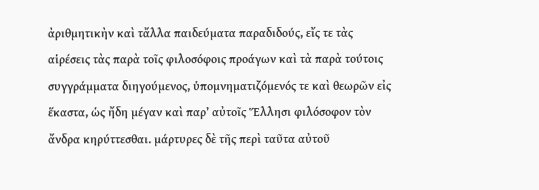ἀριθμητικὴν καὶ τἄλλα παιδεύματα παραδιδούς, εἴς τε τὰς αἱρέσεις τὰς παρὰ τοῖς φιλοσόφοις προάγων καὶ τὰ παρὰ τούτοις συγγράμματα διηγούμενος, ὑπομνηματιζόμενός τε καὶ θεωρῶν εἰς ἕκαστα, ὡς ἤδη μέγαν καὶ παρ’ αὐτοῖς Ἕλλησι φιλόσοφον τὸν ἄνδρα κηρύττεσθαι. μάρτυρες δὲ τῆς περὶ ταῦτα αὐτοῦ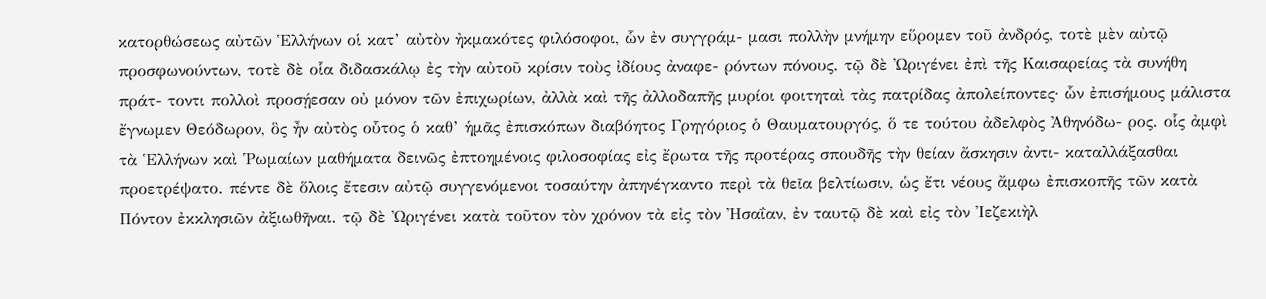κατορθώσεως αὐτῶν Ἑλλήνων οἱ κατ’ αὐτὸν ἠκμακότες φιλόσοφοι, ὧν ἐν συγγράμ‐ μασι πολλὴν μνήμην εὕρομεν τοῦ ἀνδρός, τοτὲ μὲν αὐτῷ προσφωνούντων, τοτὲ δὲ οἷα διδασκάλῳ ἐς τὴν αὐτοῦ κρίσιν τοὺς ἰδίους ἀναφε‐ ρόντων πόνους. τῷ δὲ Ὠριγένει ἐπὶ τῆς Καισαρείας τὰ συνήθη πράτ‐ τοντι πολλοὶ προσῄεσαν οὐ μόνον τῶν ἐπιχωρίων, ἀλλὰ καὶ τῆς ἀλλοδαπῆς μυρίοι φοιτηταὶ τὰς πατρίδας ἀπολείποντες· ὧν ἐπισήμους μάλιστα ἔγνωμεν Θεόδωρον, ὃς ἦν αὐτὸς οὗτος ὁ καθ’ ἡμᾶς ἐπισκόπων διαβόητος Γρηγόριος ὁ Θαυματουργός, ὅ τε τούτου ἀδελφὸς Ἀθηνόδω‐ ρος. οἷς ἀμφὶ τὰ Ἑλλήνων καὶ Ῥωμαίων μαθήματα δεινῶς ἐπτοημένοις φιλοσοφίας εἰς ἔρωτα τῆς προτέρας σπουδῆς τὴν θείαν ἄσκησιν ἀντι‐ καταλλάξασθαι προετρέψατο. πέντε δὲ ὅλοις ἔτεσιν αὐτῷ συγγενόμενοι τοσαύτην ἀπηνέγκαντο περὶ τὰ θεῖα βελτίωσιν, ὡς ἔτι νέους ἄμφω ἐπισκοπῆς τῶν κατὰ Πόντον ἐκκλησιῶν ἀξιωθῆναι. τῷ δὲ Ὠριγένει κατὰ τοῦτον τὸν χρόνον τὰ εἰς τὸν Ἠσαΐαν, ἐν ταυτῷ δὲ καὶ εἰς τὸν Ἰεζεκιὴλ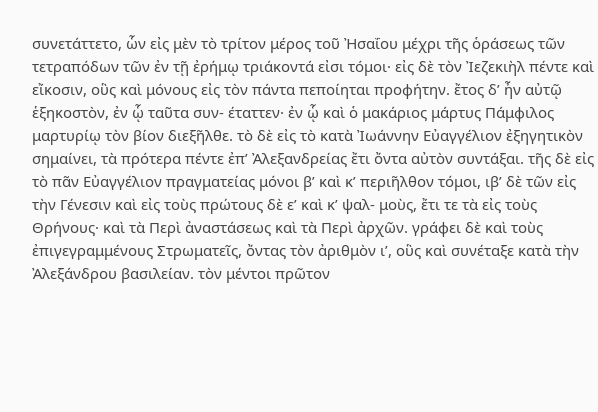συνετάττετο, ὧν εἰς μὲν τὸ τρίτον μέρος τοῦ Ἠσαΐου μέχρι τῆς ὁράσεως τῶν τετραπόδων τῶν ἐν τῇ ἐρήμῳ τριάκοντά εἰσι τόμοι· εἰς δὲ τὸν Ἰεζεκιὴλ πέντε καὶ εἴκοσιν, οὓς καὶ μόνους εἰς τὸν πάντα πεποίηται προφήτην. ἔτος δ’ ἦν αὐτῷ ἑξηκοστὸν, ἐν ᾧ ταῦτα συν‐ έταττεν· ἐν ᾧ καὶ ὁ μακάριος μάρτυς Πάμφιλος μαρτυρίῳ τὸν βίον διεξῆλθε. τὸ δὲ εἰς τὸ κατὰ Ἰωάννην Εὐαγγέλιον ἐξηγητικὸν σημαίνει, τὰ πρότερα πέντε ἐπ’ Ἀλεξανδρείας ἔτι ὄντα αὐτὸν συντάξαι. τῆς δὲ εἰς τὸ πᾶν Εὐαγγέλιον πραγματείας μόνοι βʹ καὶ κʹ περιῆλθον τόμοι, ιβʹ δὲ τῶν εἰς τὴν Γένεσιν καὶ εἰς τοὺς πρώτους δὲ εʹ καὶ κʹ ψαλ‐ μοὺς, ἔτι τε τὰ εἰς τοὺς Θρήνους· καὶ τὰ Περὶ ἀναστάσεως καὶ τὰ Περὶ ἀρχῶν. γράφει δὲ καὶ τοὺς ἐπιγεγραμμένους Στρωματεῖς, ὄντας τὸν ἀριθμὸν ιʹ, οὓς καὶ συνέταξε κατὰ τὴν Ἀλεξάνδρου βασιλείαν. τὸν μέντοι πρῶτον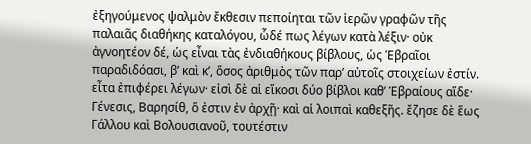ἐξηγούμενος ψαλμὸν ἔκθεσιν πεποίηται τῶν ἱερῶν γραφῶν τῆς παλαιᾶς διαθήκης καταλόγου, ὧδέ πως λέγων κατὰ λέξιν· οὐκ ἀγνοητέον δέ, ὡς εἶναι τὰς ἐνδιαθήκους βίβλους, ὡς Ἑβραῖοι παραδιδόασι, βʹ καὶ κʹ, ὅσος ἀριθμὸς τῶν παρ’ αὐτοῖς στοιχείων ἐστίν. εἶτα ἐπιφέρει λέγων· εἰσὶ δὲ αἱ εἴκοσι δύο βίβλοι καθ’ Ἑβραίους αἵδε· Γένεσις, Βαρησίθ, ὅ ἐστιν ἐν ἀρχῇ· καὶ αἱ λοιπαὶ καθεξῆς. ἔζησε δὲ ἕως Γάλλου καὶ Βολουσιανοῦ, τουτέστιν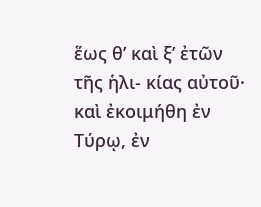ἕως θʹ καὶ ξʹ ἐτῶν τῆς ἡλι‐ κίας αὐτοῦ· καὶ ἐκοιμήθη ἐν Τύρῳ, ἐν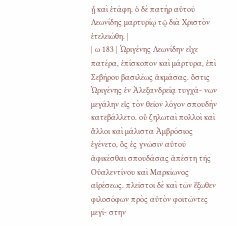ᾗ καὶ ἐτάφη. ὁ δὲ πατὴρ αὐτοῦ Λεωνίδης μαρτυρίῳ τῷ διὰ Χριστὸν ἐτελειώθη. |
| ω 183 | Ὠριγένης Λεωνίδην εἶχε πατέρα, ἐπίσκοπον καὶ μάρτυρα, ἐπὶ Σεβήρου βασιλέως ἀκμάσας. ὅστις Ὠριγένης ἐν Ἀλεξανδρείᾳ τυγχά‐ νων μεγάλην εἰς τὸν θεῖον λόγον σπουδὴν κατεβάλλετο. οὗ ζηλωταὶ πολλοὶ καὶ ἄλλοι καὶ μάλιστα Ἀμβρόσιος ἐγένετο, ὃς ἐς γνῶσιν αὐτοῦ ἀφικέσθαι σπουδάσας ἀπέστη τῆς Οὐαλεντίνου καὶ Μαρκίωνος αἱρέσεως. πλεῖστοι δὲ καὶ τῶν ἔξωθεν φιλοσόφων πρὸς αὐτὸν φοιτῶντες μεγί‐ στην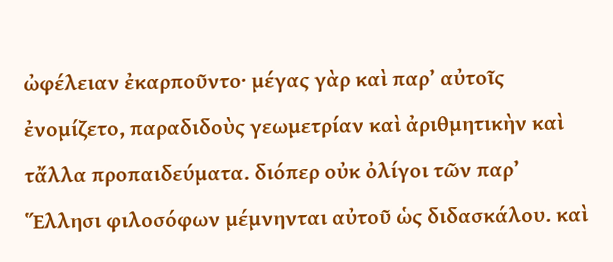ὠφέλειαν ἐκαρποῦντο· μέγας γὰρ καὶ παρ’ αὐτοῖς ἐνομίζετο, παραδιδοὺς γεωμετρίαν καὶ ἀριθμητικὴν καὶ τἄλλα προπαιδεύματα. διόπερ οὐκ ὀλίγοι τῶν παρ’ Ἕλλησι φιλοσόφων μέμνηνται αὐτοῦ ὡς διδασκάλου. καὶ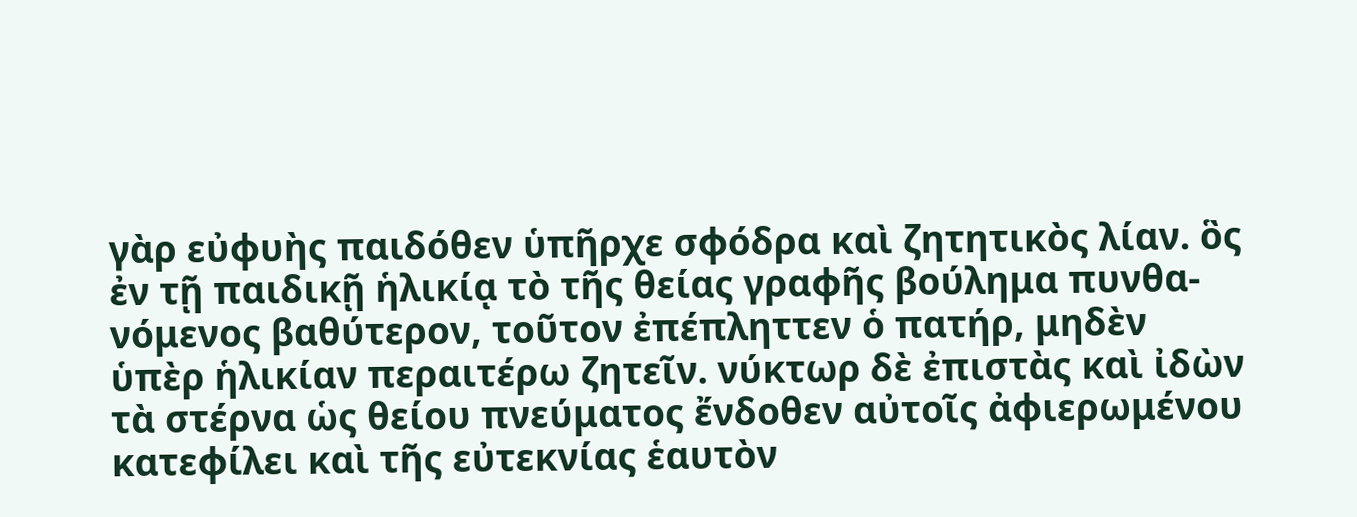γὰρ εὐφυὴς παιδόθεν ὑπῆρχε σφόδρα καὶ ζητητικὸς λίαν. ὃς ἐν τῇ παιδικῇ ἡλικίᾳ τὸ τῆς θείας γραφῆς βούλημα πυνθα‐ νόμενος βαθύτερον, τοῦτον ἐπέπληττεν ὁ πατήρ, μηδὲν ὑπὲρ ἡλικίαν περαιτέρω ζητεῖν. νύκτωρ δὲ ἐπιστὰς καὶ ἰδὼν τὰ στέρνα ὡς θείου πνεύματος ἔνδοθεν αὐτοῖς ἀφιερωμένου κατεφίλει καὶ τῆς εὐτεκνίας ἑαυτὸν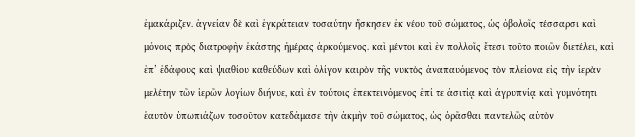ἐμακάριζεν. ἁγνείαν δὲ καὶ ἐγκράτειαν τοσαύτην ἤσκησεν ἐκ νέου τοῦ σώματος, ὡς ὀβολοῖς τέσσαρσι καὶ μόνοις πρὸς διατροφὴν ἑκάστης ἡμέρας ἀρκούμενος. καὶ μέντοι καὶ ἐν πολλοῖς ἔτεσι τοῦτο ποιῶν διετέλει, καὶ ἐπ’ ἐδάφους καὶ ψιαθίου καθεύδων καὶ ὀλίγον καιρὸν τῆς νυκτὸς ἀναπαυόμενος τὸν πλείονα εἰς τὴν ἱερὰν μελέτην τῶν ἱερῶν λογίων διήνυε, καὶ ἐν τούτοις ἐπεκτεινόμενος ἐπί τε ἀσιτίᾳ καὶ ἀγρυπνίᾳ καὶ γυμνότητι ἑαυτὸν ὑπωπιάζων τοσοῦτον κατεδάμασε τὴν ἀκμὴν τοῦ σώματος, ὡς ὁρᾶσθαι παντελῶς αὐτὸν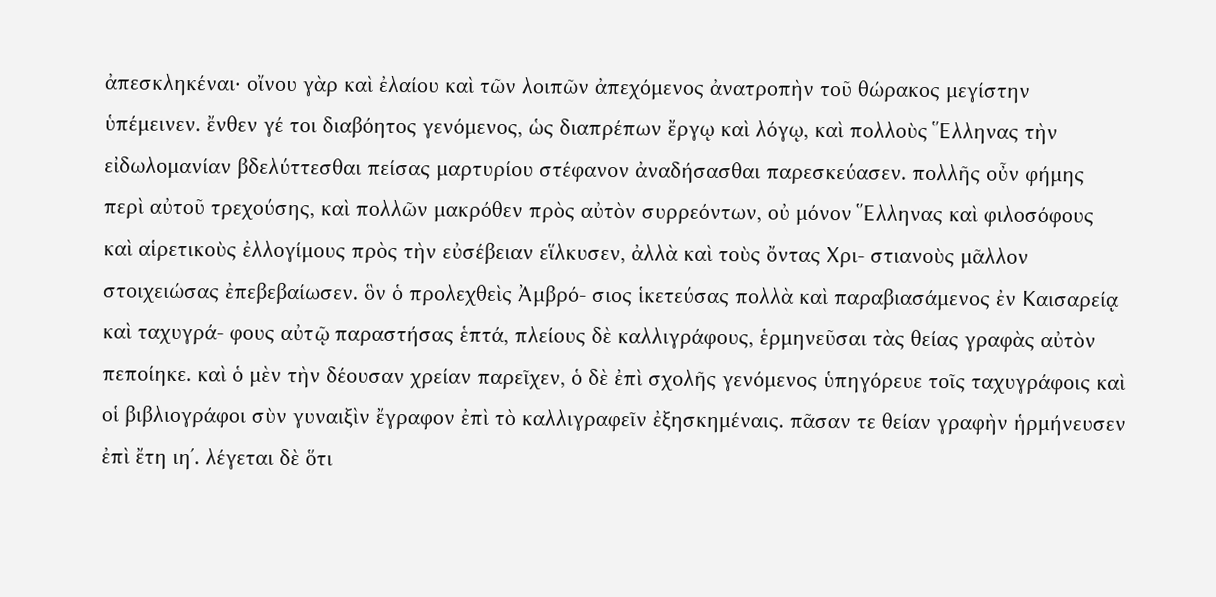ἀπεσκληκέναι· οἴνου γὰρ καὶ ἐλαίου καὶ τῶν λοιπῶν ἀπεχόμενος ἀνατροπὴν τοῦ θώρακος μεγίστην ὑπέμεινεν. ἔνθεν γέ τοι διαβόητος γενόμενος, ὡς διαπρέπων ἔργῳ καὶ λόγῳ, καὶ πολλοὺς Ἕλληνας τὴν εἰδωλομανίαν βδελύττεσθαι πείσας μαρτυρίου στέφανον ἀναδήσασθαι παρεσκεύασεν. πολλῆς οὖν φήμης περὶ αὐτοῦ τρεχούσης, καὶ πολλῶν μακρόθεν πρὸς αὐτὸν συρρεόντων, οὐ μόνον Ἕλληνας καὶ φιλοσόφους καὶ αἱρετικοὺς ἐλλογίμους πρὸς τὴν εὐσέβειαν εἵλκυσεν, ἀλλὰ καὶ τοὺς ὄντας Χρι‐ στιανοὺς μᾶλλον στοιχειώσας ἐπεβεβαίωσεν. ὃν ὁ προλεχθεὶς Ἀμβρό‐ σιος ἱκετεύσας πολλὰ καὶ παραβιασάμενος ἐν Καισαρείᾳ καὶ ταχυγρά‐ φους αὐτῷ παραστήσας ἑπτά, πλείους δὲ καλλιγράφους, ἑρμηνεῦσαι τὰς θείας γραφὰς αὐτὸν πεποίηκε. καὶ ὁ μὲν τὴν δέουσαν χρείαν παρεῖχεν, ὁ δὲ ἐπὶ σχολῆς γενόμενος ὑπηγόρευε τοῖς ταχυγράφοις καὶ οἱ βιβλιογράφοι σὺν γυναιξὶν ἔγραφον ἐπὶ τὸ καλλιγραφεῖν ἐξησκημέναις. πᾶσαν τε θείαν γραφὴν ἡρμήνευσεν ἐπὶ ἔτη ιηʹ. λέγεται δὲ ὅτι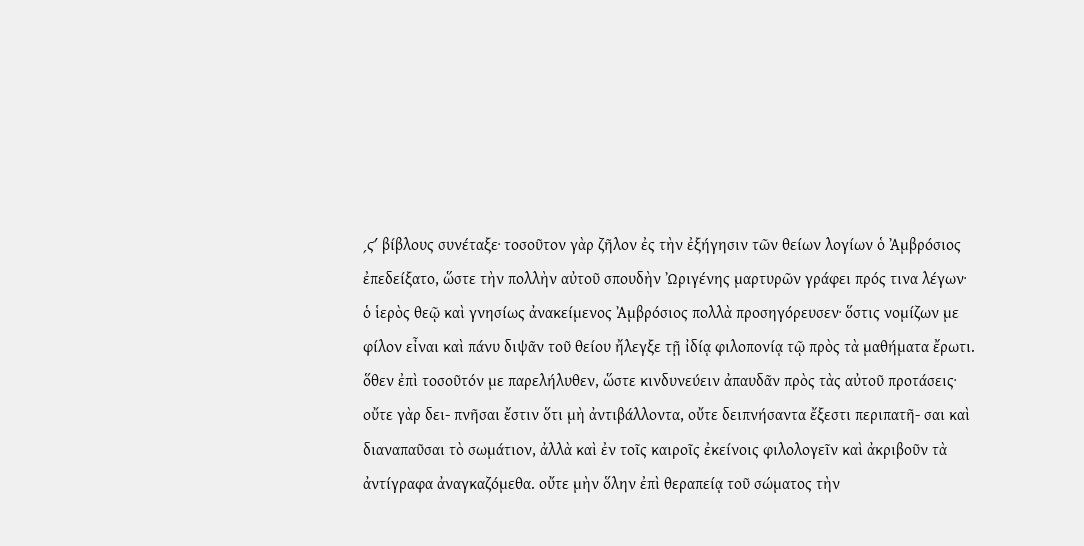͵ϛʹ βίβλους συνέταξε· τοσοῦτον γὰρ ζῆλον ἐς τὴν ἐξήγησιν τῶν θείων λογίων ὁ Ἀμβρόσιος ἐπεδείξατο, ὥστε τὴν πολλὴν αὐτοῦ σπουδὴν Ὠριγένης μαρτυρῶν γράφει πρός τινα λέγων· ὁ ἱερὸς θεῷ καὶ γνησίως ἀνακείμενος Ἀμβρόσιος πολλὰ προσηγόρευσεν· ὅστις νομίζων με φίλον εἶναι καὶ πάνυ διψᾶν τοῦ θείου ἤλεγξε τῇ ἰδίᾳ φιλοπονίᾳ τῷ πρὸς τὰ μαθήματα ἔρωτι. ὅθεν ἐπὶ τοσοῦτόν με παρελήλυθεν, ὥστε κινδυνεύειν ἀπαυδᾶν πρὸς τὰς αὐτοῦ προτάσεις· οὔτε γὰρ δει‐ πνῆσαι ἔστιν ὅτι μὴ ἀντιβάλλοντα, οὔτε δειπνήσαντα ἔξεστι περιπατῆ‐ σαι καὶ διαναπαῦσαι τὸ σωμάτιον, ἀλλὰ καὶ ἐν τοῖς καιροῖς ἐκείνοις φιλολογεῖν καὶ ἀκριβοῦν τὰ ἀντίγραφα ἀναγκαζόμεθα. οὔτε μὴν ὅλην ἐπὶ θεραπείᾳ τοῦ σώματος τὴν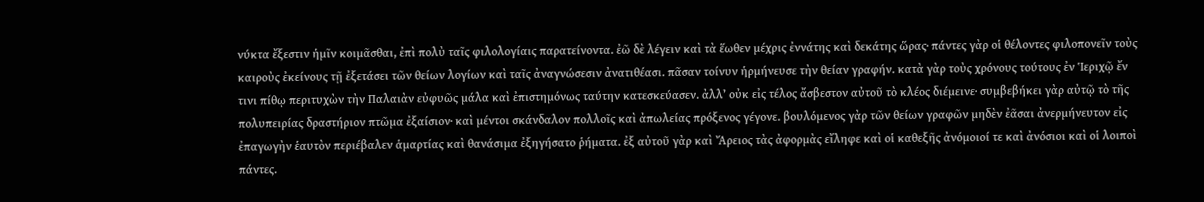νύκτα ἔξεστιν ἡμῖν κοιμᾶσθαι, ἐπὶ πολὺ ταῖς φιλολογίαις παρατείνοντα. ἐῶ δὲ λέγειν καὶ τὰ ἕωθεν μέχρις ἐννάτης καὶ δεκάτης ὥρας· πάντες γὰρ οἱ θέλοντες φιλοπονεῖν τοὺς καιροὺς ἐκείνους τῇ ἐξετάσει τῶν θείων λογίων καὶ ταῖς ἀναγνώσεσιν ἀνατιθέασι. πᾶσαν τοίνυν ἡρμήνευσε τὴν θείαν γραφήν. κατὰ γὰρ τοὺς χρόνους τούτους ἐν Ἱεριχῷ ἔν τινι πίθῳ περιτυχὼν τὴν Παλαιὰν εὐφυῶς μάλα καὶ ἐπιστημόνως ταύτην κατεσκεύασεν. ἀλλ’ οὐκ εἰς τέλος ἄσβεστον αὐτοῦ τὸ κλέος διέμεινε· συμβεβήκει γὰρ αὐτῷ τὸ τῆς πολυπειρίας δραστήριον πτῶμα ἐξαίσιον· καὶ μέντοι σκάνδαλον πολλοῖς καὶ ἀπωλείας πρόξενος γέγονε. βουλόμενος γὰρ τῶν θείων γραφῶν μηδὲν ἐᾶσαι ἀνερμήνευτον εἰς ἐπαγωγὴν ἑαυτὸν περιέβαλεν ἁμαρτίας καὶ θανάσιμα ἐξηγήσατο ῥήματα. ἐξ αὐτοῦ γὰρ καὶ Ἄρειος τὰς ἀφορμὰς εἴληφε καὶ οἱ καθεξῆς ἀνόμοιοί τε καὶ ἀνόσιοι καὶ οἱ λοιποὶ πάντες.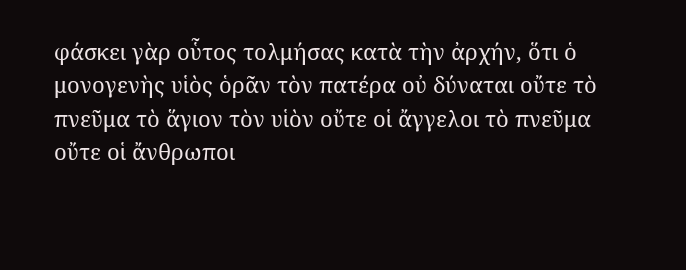φάσκει γὰρ οὗτος τολμήσας κατὰ τὴν ἀρχήν, ὅτι ὁ μονογενὴς υἱὸς ὁρᾶν τὸν πατέρα οὐ δύναται οὔτε τὸ πνεῦμα τὸ ἅγιον τὸν υἱὸν οὔτε οἱ ἄγγελοι τὸ πνεῦμα οὔτε οἱ ἄνθρωποι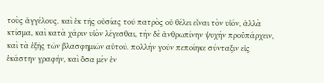τοὺς ἀγγέλους. καὶ ἐκ τῆς οὐσίας τοῦ πατρὸς οὐ θέλει εἶναι τὸν υἱόν, ἀλλὰ κτίσμα, καὶ κατὰ χάριν υἱὸν λέγεσθαι, τὴν δὲ ἀνθρωπίνην ψυχὴν προϋπάρχειν, καὶ τὰ ἑξῆς τῶν βλασφημιῶν αὐτοῦ. πολλὴν γοῦν πεποίηκε σύνταξιν εἰς ἑκάστην γραφήν, καὶ ὅσα μὲν ἐν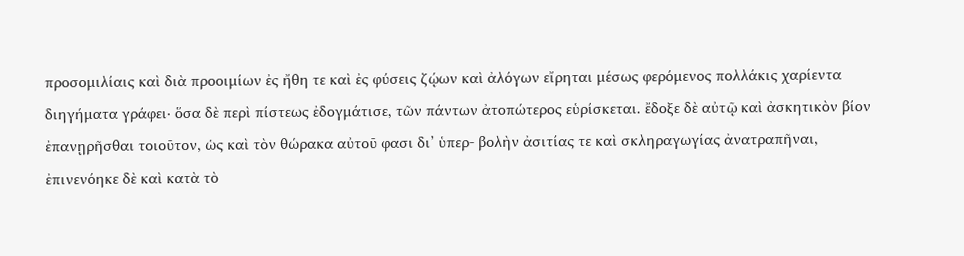προσομιλίαις καὶ διὰ προοιμίων ἐς ἤθη τε καὶ ἐς φύσεις ζῴων καὶ ἀλόγων εἴρηται μέσως φερόμενος πολλάκις χαρίεντα διηγήματα γράφει· ὅσα δὲ περὶ πίστεως ἐδογμάτισε, τῶν πάντων ἀτοπώτερος εὑρίσκεται. ἔδοξε δὲ αὐτῷ καὶ ἀσκητικὸν βίον ἐπανῃρῆσθαι τοιοῦτον, ὡς καὶ τὸν θώρακα αὐτοῦ φασι δι’ ὑπερ‐ βολὴν ἀσιτίας τε καὶ σκληραγωγίας ἀνατραπῆναι, ἐπινενόηκε δὲ καὶ κατὰ τὸ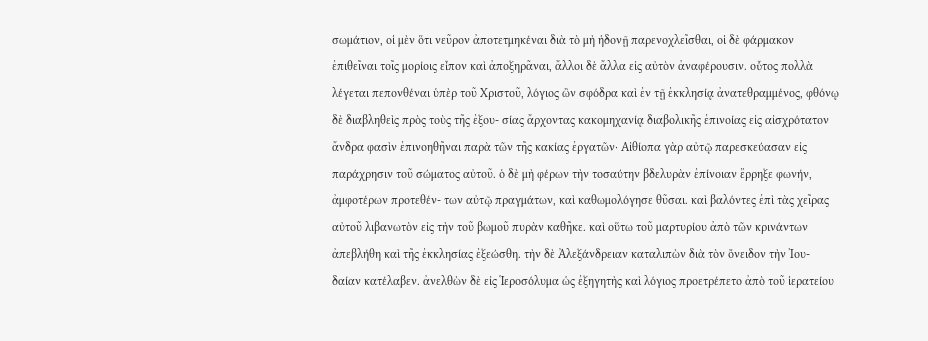σωμάτιον, οἱ μὲν ὅτι νεῦρον ἀποτετμηκέναι διὰ τὸ μὴ ἡδονῇ παρενοχλεῖσθαι, οἱ δὲ φάρμακον ἐπιθεῖναι τοῖς μορίοις εἶπον καὶ ἀποξηρᾶναι, ἄλλοι δὲ ἄλλα εἰς αὐτὸν ἀναφέρουσιν. οὗτος πολλὰ λέγεται πεπονθέναι ὑπὲρ τοῦ Χριστοῦ, λόγιος ὢν σφόδρα καὶ ἐν τῇ ἐκκλησίᾳ ἀνατεθραμμένος, φθόνῳ δὲ διαβληθεὶς πρὸς τοὺς τῆς ἐξου‐ σίας ἄρχοντας κακομηχανίᾳ διαβολικῆς ἐπινοίας εἰς αἰσχρότατον ἄνδρα φασὶν ἐπινοηθῆναι παρὰ τῶν τῆς κακίας ἐργατῶν· Αἰθίοπα γὰρ αὐτῷ παρεσκεύασαν εἰς παράχρησιν τοῦ σώματος αὐτοῦ. ὁ δὲ μὴ φέρων τὴν τοσαύτην βδελυρὰν ἐπίνοιαν ἔρρηξε φωνήν, ἀμφοτέρων προτεθέν‐ των αὐτῷ πραγμάτων, καὶ καθωμολόγησε θῦσαι. καὶ βαλόντες ἐπὶ τὰς χεῖρας αὐτοῦ λιβανωτὸν εἰς τὴν τοῦ βωμοῦ πυρὰν καθῆκε. καὶ οὕτω τοῦ μαρτυρίου ἀπὸ τῶν κρινάντων ἀπεβλήθη καὶ τῆς ἐκκλησίας ἐξεώσθη. τὴν δὲ Ἀλεξάνδρειαν καταλιπὼν διὰ τὸν ὄνειδον τὴν Ἰου‐ δαίαν κατέλαβεν. ἀνελθὼν δὲ εἰς Ἱεροσόλυμα ὡς ἐξηγητὴς καὶ λόγιος προετρέπετο ἀπὸ τοῦ ἱερατείου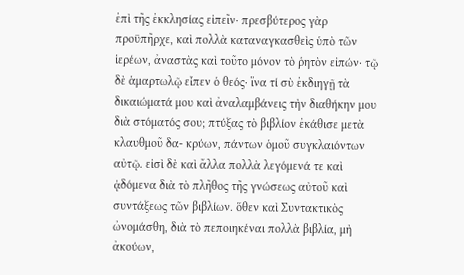ἐπὶ τῆς ἐκκλησίας εἰπεῖν· πρεσβύτερος γὰρ προϋπῆρχε, καὶ πολλὰ καταναγκασθεὶς ὑπὸ τῶν ἱερέων, ἀναστὰς καὶ τοῦτο μόνον τὸ ῥητὸν εἰπών· τῷ δὲ ἁμαρτωλῷ εἶπεν ὁ θεός· ἵνα τί σὺ ἐκδιηγῇ τὰ δικαιώματά μου καὶ ἀναλαμβάνεις τὴν διαθήκην μου διὰ στόματός σου; πτύξας τὸ βιβλίον ἐκάθισε μετὰ κλαυθμοῦ δα‐ κρύων, πάντων ὁμοῦ συγκλαιόντων αὐτῷ. εἰσὶ δὲ καὶ ἄλλα πολλὰ λεγόμενά τε καὶ ᾀδόμενα διὰ τὸ πλῆθος τῆς γνώσεως αὐτοῦ καὶ συντάξεως τῶν βιβλίων. ὅθεν καὶ Συντακτικὸς ὠνομάσθη, διὰ τὸ πεποιηκέναι πολλὰ βιβλία, μὴ ἀκούων,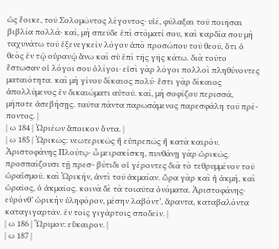ὡς ἔοικε, τοῦ Σολομῶντος λέγοντος· υἱέ, φύλαξαι τοῦ ποιῆσαι βιβλία πολλά· καί, μὴ σπεῦδε ἐπὶ στόματί σου, καὶ καρδία σου μὴ ταχυνάτω τοῦ ἐξενεγκεῖν λόγον ἀπὸ προσώπου τοῦ θεοῦ, ὅτι ὁ θεὸς ἐν τῷ οὐρανῷ ἄνω καὶ σὺ ἐπὶ τῆς γῆς κάτω. διὰ τοῦτο ἔστωσαν οἱ λόγοι σου ὀλίγοι· εἰσὶ γὰρ λόγοι πολλοὶ πληθύνοντες ματαιότητα. καὶ μὴ γίνου δίκαιος πολύ· ἔστι γὰρ δίκαιος ἀπολλύμενος ἐν δικαιώματι αὐτοῦ. καί, μὴ σοφίζου περισσά, μήποτε ἀσεβήσῃς. ταῦτα πάντα παρωσάμενος παρεσφάλη τοῦ πρέ‐ ποντος. |
| ω 184 | Ὠριέων ἄποικον ὄντα. |
| ω 185 | Ὡρικῶς: νεωτερικῶς ἢ εὐπρεπῶς ἢ κατὰ καιρόν. Ἀριστοφάνης Πλούτῳ· ὦ μειρακίσκη, πυνθάνῃ γὰρ ὡρικῶς. προσπαίζουσι τῇ πρεσ‐ βύτιδι οἱ γέροντες διὰ τὸ τεθρυμμένον τοῦ ὡραϊσμοῦ. καὶ Ὡρικήν, ἀντὶ τοῦ ἀκμαίαν. ὥρα γὰρ καὶ ἡ ἀκμή, καὶ ὡραῖος, ὁ ἀκμαῖος. κοινὰ δὲ τὰ τοιαῦτα ὀνόματα. Ἀριστοφάνης· εὑρόνθ’ ὡρικὴν ὑληφόρον, μέσην λαβόντ’, ἄραντα, καταβαλόντα καταγιγαρτᾶν. ἐν τοῖς γιγάρτοις σποδεῖν. |
| ω 186 | Ὥριμον: εὔκαιρον. |
| ω 187 |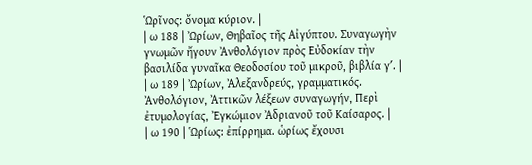Ὡρῖνος: ὄνομα κύριον. |
| ω 188 | Ὠρίων, Θηβαῖος τῆς Αἰγύπτου. Συναγωγὴν γνωμῶν ἤγουν Ἀνθολόγιον πρὸς Εὐδοκίαν τὴν βασιλίδα γυναῖκα Θεοδοσίου τοῦ μικροῦ, βιβλία γʹ. |
| ω 189 | Ὠρίων, Ἀλεξανδρεύς, γραμματικός. Ἀνθολόγιον, Ἀττικῶν λέξεων συναγωγήν, Περὶ ἐτυμολογίας, Ἐγκώμιον Ἀδριανοῦ τοῦ Καίσαρος. |
| ω 190 | Ὡρίως: ἐπίρρημα. ὡρίως ἔχουσι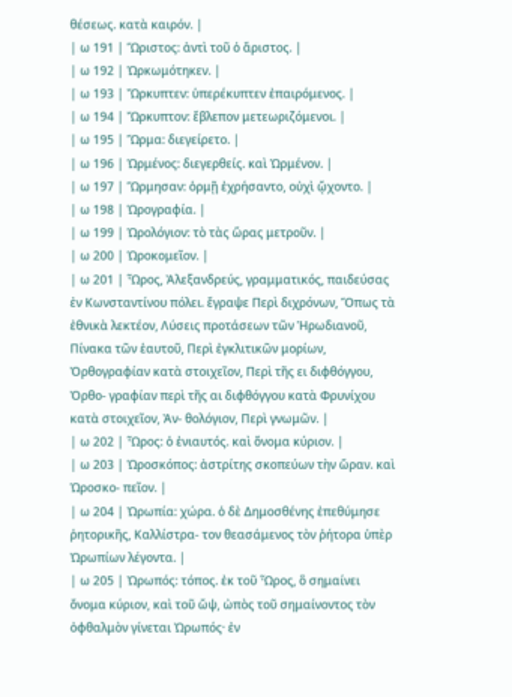θέσεως. κατὰ καιρόν. |
| ω 191 | Ὥριστος: ἀντὶ τοῦ ὁ ἄριστος. |
| ω 192 | Ὡρκωμότηκεν. |
| ω 193 | Ὤρκυπτεν: ὑπερέκυπτεν ἐπαιρόμενος. |
| ω 194 | Ὤρκυπτον: ἔβλεπον μετεωριζόμενοι. |
| ω 195 | Ὥρμα: διεγείρετο. |
| ω 196 | Ὡρμένος: διεγερθείς. καὶ Ὡρμένον. |
| ω 197 | Ὥρμησαν: ὁρμῇ ἐχρήσαντο, οὐχὶ ᾤχοντο. |
| ω 198 | Ὡρογραφία. |
| ω 199 | Ὡρολόγιον: τὸ τὰς ὥρας μετροῦν. |
| ω 200 | Ὡροκομεῖον. |
| ω 201 | Ὦρος, Ἀλεξανδρεύς, γραμματικός, παιδεύσας ἐν Κωνσταντίνου πόλει. ἔγραψε Περὶ διχρόνων, Ὅπως τὰ ἐθνικὰ λεκτέον, Λύσεις προτάσεων τῶν Ἡρωδιανοῦ, Πίνακα τῶν ἑαυτοῦ, Περὶ ἐγκλιτικῶν μορίων, Ὀρθογραφίαν κατὰ στοιχεῖον, Περὶ τῆς ει διφθόγγου, Ὀρθο‐ γραφίαν περὶ τῆς αι διφθόγγου κατὰ Φρυνίχου κατὰ στοιχεῖον, Ἀν‐ θολόγιον, Περὶ γνωμῶν. |
| ω 202 | Ὧρος: ὁ ἐνιαυτός. καὶ ὄνομα κύριον. |
| ω 203 | Ὡροσκόπος: ἀστρίτης σκοπεύων τὴν ὥραν. καὶ Ὡροσκο‐ πεῖον. |
| ω 204 | Ὠρωπία: χώρα. ὁ δὲ Δημοσθένης ἐπεθύμησε ῥητορικῆς, Καλλίστρα‐ τον θεασάμενος τὸν ῥήτορα ὑπὲρ Ὠρωπίων λέγοντα. |
| ω 205 | Ὠρωπός: τόπος. ἐκ τοῦ Ὦρος, ὃ σημαίνει ὄνομα κύριον, καὶ τοῦ ὤψ, ὠπὸς τοῦ σημαίνοντος τὸν ὀφθαλμὸν γίνεται Ὠρωπός· ἐν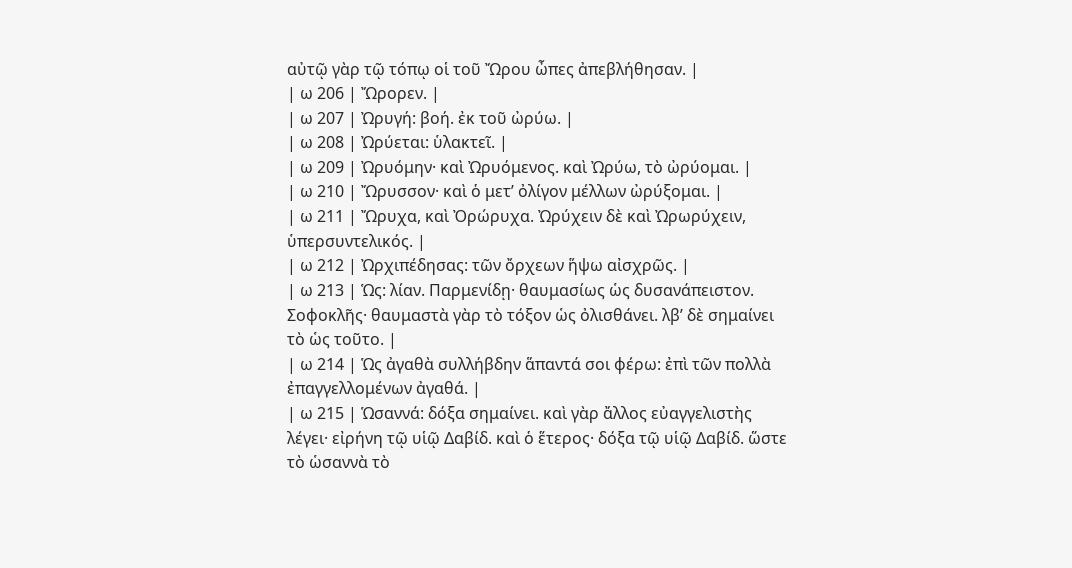αὐτῷ γὰρ τῷ τόπῳ οἱ τοῦ Ὤρου ὦπες ἀπεβλήθησαν. |
| ω 206 | Ὤρορεν. |
| ω 207 | Ὠρυγή: βοή. ἐκ τοῦ ὠρύω. |
| ω 208 | Ὠρύεται: ὑλακτεῖ. |
| ω 209 | Ὠρυόμην· καὶ Ὠρυόμενος. καὶ Ὠρύω, τὸ ὠρύομαι. |
| ω 210 | Ὤρυσσον· καὶ ὁ μετ’ ὀλίγον μέλλων ὠρύξομαι. |
| ω 211 | Ὤρυχα, καὶ Ὀρώρυχα. Ὠρύχειν δὲ καὶ Ὠρωρύχειν, ὑπερσυντελικός. |
| ω 212 | Ὠρχιπέδησας: τῶν ὄρχεων ἥψω αἰσχρῶς. |
| ω 213 | Ὡς: λίαν. Παρμενίδῃ· θαυμασίως ὡς δυσανάπειστον. Σοφοκλῆς· θαυμαστὰ γὰρ τὸ τόξον ὡς ὀλισθάνει. λβʹ δὲ σημαίνει τὸ ὡς τοῦτο. |
| ω 214 | Ὡς ἀγαθὰ συλλήβδην ἅπαντά σοι φέρω: ἐπὶ τῶν πολλὰ ἐπαγγελλομένων ἀγαθά. |
| ω 215 | Ὡσαννά: δόξα σημαίνει. καὶ γὰρ ἄλλος εὐαγγελιστὴς λέγει· εἰρήνη τῷ υἱῷ Δαβίδ. καὶ ὁ ἕτερος· δόξα τῷ υἱῷ Δαβίδ. ὥστε τὸ ὡσαννὰ τὸ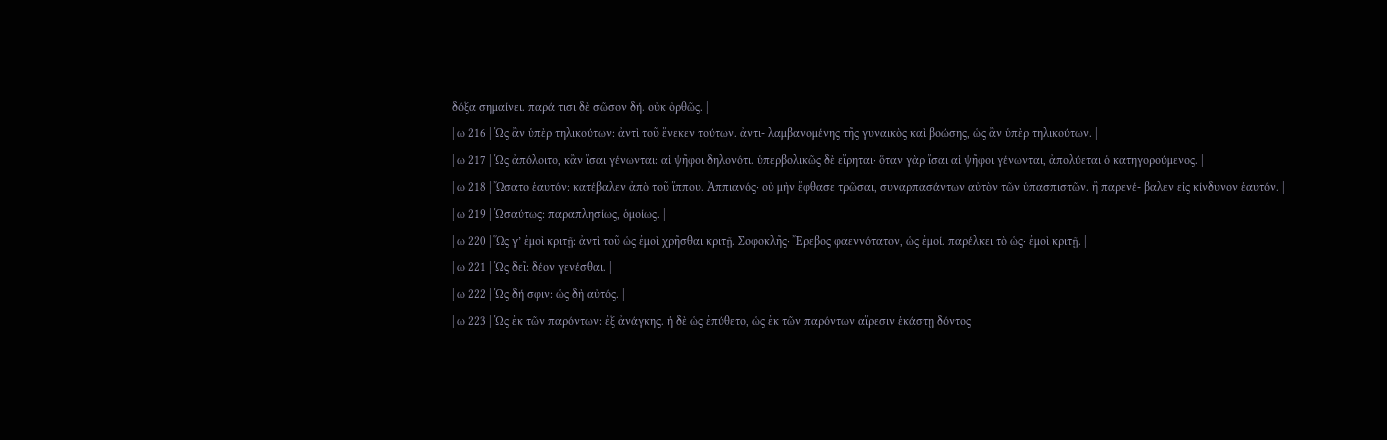δόξα σημαίνει. παρά τισι δὲ σῶσον δή. οὐκ ὀρθῶς. |
| ω 216 | Ὡς ἂν ὑπὲρ τηλικούτων: ἀντὶ τοῦ ἕνεκεν τούτων. ἀντι‐ λαμβανομένης τῆς γυναικὸς καὶ βοώσης, ὡς ἂν ὑπὲρ τηλικούτων. |
| ω 217 | Ὡς ἀπόλοιτο, κἂν ἴσαι γένωνται: αἱ ψῆφοι δηλονότι. ὑπερβολικῶς δὲ εἴρηται· ὅταν γὰρ ἴσαι αἱ ψῆφοι γένωνται, ἀπολύεται ὁ κατηγορούμενος. |
| ω 218 | Ὤσατο ἑαυτόν: κατέβαλεν ἀπὸ τοῦ ἵππου. Ἀππιανός· οὐ μὴν ἔφθασε τρῶσαι, συναρπασάντων αὐτὸν τῶν ὑπασπιστῶν. ἢ παρενέ‐ βαλεν εἰς κίνδυνον ἑαυτόν. |
| ω 219 | Ὡσαύτως: παραπλησίως, ὁμοίως. |
| ω 220 | Ὥς γ’ ἐμοὶ κριτῇ: ἀντὶ τοῦ ὡς ἐμοὶ χρῆσθαι κριτῇ. Σοφοκλῆς· Ἔρεβος φαεννότατον, ὡς ἐμοί. παρέλκει τὸ ὡς· ἐμοὶ κριτῇ. |
| ω 221 | Ὡς δεῖ: δέον γενέσθαι. |
| ω 222 | Ὡς δή σφιν: ὡς δὴ αὐτός. |
| ω 223 | Ὡς ἐκ τῶν παρόντων: ἐξ ἀνάγκης. ἡ δὲ ὡς ἐπύθετο, ὡς ἐκ τῶν παρόντων αἵρεσιν ἑκάστῃ δόντος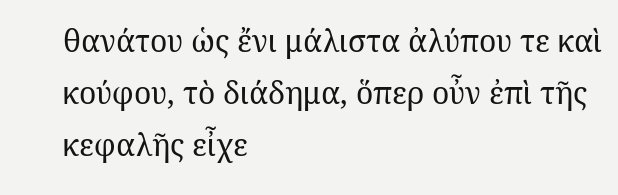θανάτου ὡς ἔνι μάλιστα ἀλύπου τε καὶ κούφου, τὸ διάδημα, ὅπερ οὖν ἐπὶ τῆς κεφαλῆς εἶχε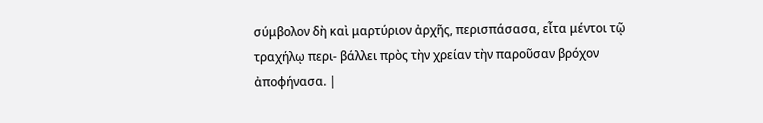σύμβολον δὴ καὶ μαρτύριον ἀρχῆς, περισπάσασα, εἶτα μέντοι τῷ τραχήλῳ περι‐ βάλλει πρὸς τὴν χρείαν τὴν παροῦσαν βρόχον ἀποφήνασα. |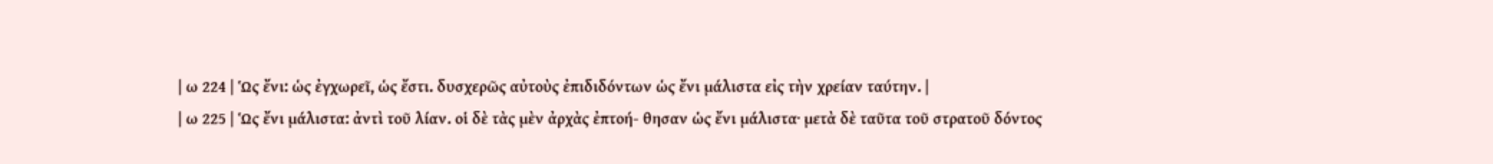| ω 224 | Ὡς ἔνι: ὡς ἐγχωρεῖ, ὡς ἔστι. δυσχερῶς αὐτοὺς ἐπιδιδόντων ὡς ἔνι μάλιστα εἰς τὴν χρείαν ταύτην. |
| ω 225 | Ὡς ἔνι μάλιστα: ἀντὶ τοῦ λίαν. οἱ δὲ τὰς μὲν ἀρχὰς ἐπτοή‐ θησαν ὡς ἔνι μάλιστα· μετὰ δὲ ταῦτα τοῦ στρατοῦ δόντος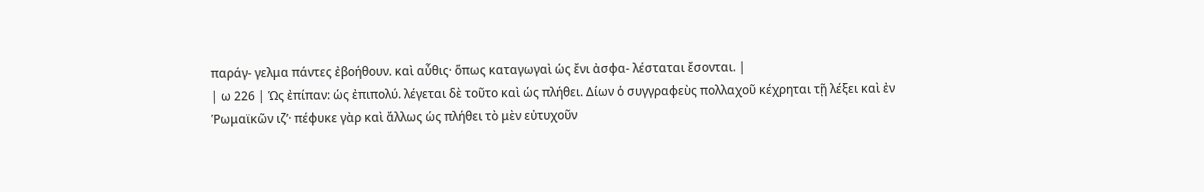παράγ‐ γελμα πάντες ἐβοήθουν. καὶ αὖθις· ὅπως καταγωγαὶ ὡς ἔνι ἀσφα‐ λέσταται ἔσονται. |
| ω 226 | Ὡς ἐπίπαν: ὡς ἐπιπολύ. λέγεται δὲ τοῦτο καὶ ὡς πλήθει. Δίων ὁ συγγραφεὺς πολλαχοῦ κέχρηται τῇ λέξει καὶ ἐν Ῥωμαϊκῶν ιζʹ· πέφυκε γὰρ καὶ ἄλλως ὡς πλήθει τὸ μὲν εὐτυχοῦν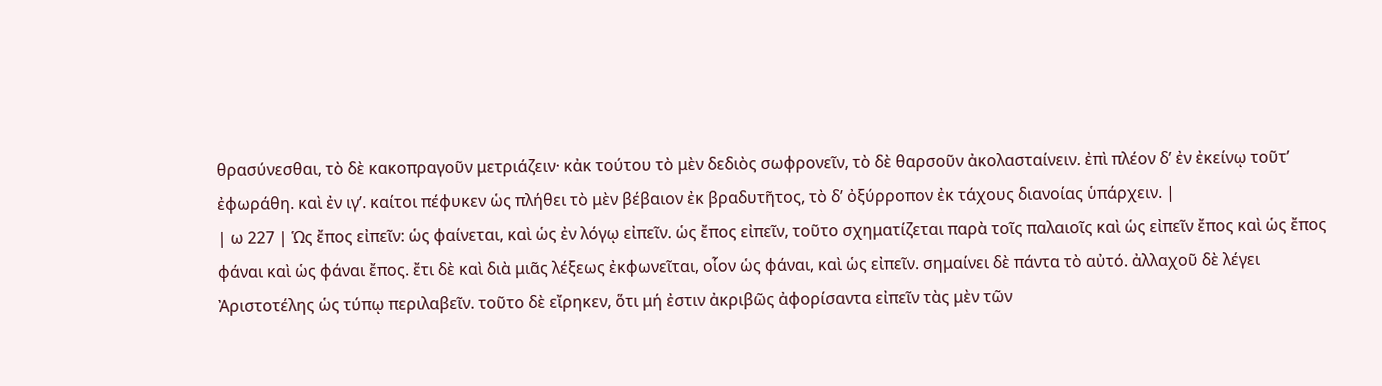θρασύνεσθαι, τὸ δὲ κακοπραγοῦν μετριάζειν· κἀκ τούτου τὸ μὲν δεδιὸς σωφρονεῖν, τὸ δὲ θαρσοῦν ἀκολασταίνειν. ἐπὶ πλέον δ’ ἐν ἐκείνῳ τοῦτ’ ἐφωράθη. καὶ ἐν ιγʹ. καίτοι πέφυκεν ὡς πλήθει τὸ μὲν βέβαιον ἐκ βραδυτῆτος, τὸ δ’ ὀξύρροπον ἐκ τάχους διανοίας ὑπάρχειν. |
| ω 227 | Ὡς ἔπος εἰπεῖν: ὡς φαίνεται, καὶ ὡς ἐν λόγῳ εἰπεῖν. ὡς ἔπος εἰπεῖν, τοῦτο σχηματίζεται παρὰ τοῖς παλαιοῖς καὶ ὡς εἰπεῖν ἔπος καὶ ὡς ἔπος φάναι καὶ ὡς φάναι ἔπος. ἔτι δὲ καὶ διὰ μιᾶς λέξεως ἐκφωνεῖται, οἷον ὡς φάναι, καὶ ὡς εἰπεῖν. σημαίνει δὲ πάντα τὸ αὐτό. ἀλλαχοῦ δὲ λέγει Ἀριστοτέλης ὡς τύπῳ περιλαβεῖν. τοῦτο δὲ εἴρηκεν, ὅτι μή ἐστιν ἀκριβῶς ἀφορίσαντα εἰπεῖν τὰς μὲν τῶν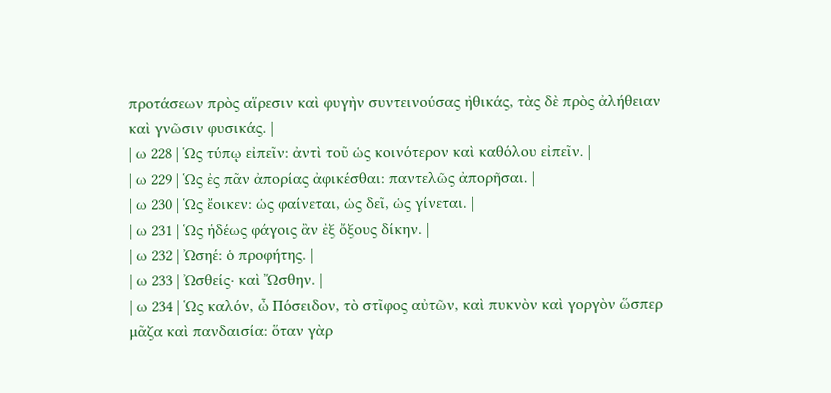προτάσεων πρὸς αἵρεσιν καὶ φυγὴν συντεινούσας ἠθικάς, τὰς δὲ πρὸς ἀλήθειαν καὶ γνῶσιν φυσικάς. |
| ω 228 | Ὡς τύπῳ εἰπεῖν: ἀντὶ τοῦ ὡς κοινότερον καὶ καθόλου εἰπεῖν. |
| ω 229 | Ὡς ἐς πᾶν ἀπορίας ἀφικέσθαι: παντελῶς ἀπορῆσαι. |
| ω 230 | Ὡς ἔοικεν: ὡς φαίνεται, ὡς δεῖ, ὡς γίνεται. |
| ω 231 | Ὡς ἡδέως φάγοις ἂν ἐξ ὄξους δίκην. |
| ω 232 | Ὠσηέ: ὁ προφήτης. |
| ω 233 | Ὠσθείς· καὶ Ὤσθην. |
| ω 234 | Ὡς καλόν, ὦ Πόσειδον, τὸ στῖφος αὐτῶν, καὶ πυκνὸν καὶ γοργὸν ὥσπερ μᾶζα καὶ πανδαισία: ὅταν γὰρ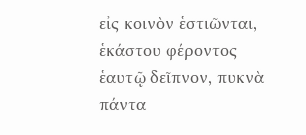εἰς κοινὸν ἑστιῶνται, ἑκάστου φέροντος ἑαυτῷ δεῖπνον, πυκνὰ πάντα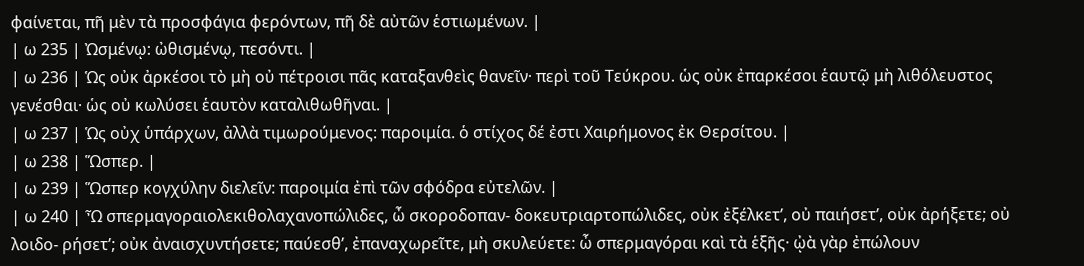φαίνεται, πῆ μὲν τὰ προσφάγια φερόντων, πῆ δὲ αὐτῶν ἑστιωμένων. |
| ω 235 | Ὠσμένῳ: ὠθισμένῳ, πεσόντι. |
| ω 236 | Ὡς οὐκ ἀρκέσοι τὸ μὴ οὐ πέτροισι πᾶς καταξανθεὶς θανεῖν· περὶ τοῦ Τεύκρου. ὡς οὐκ ἐπαρκέσοι ἑαυτῷ μὴ λιθόλευστος γενέσθαι· ὡς οὐ κωλύσει ἑαυτὸν καταλιθωθῆναι. |
| ω 237 | Ὡς οὐχ ὑπάρχων, ἀλλὰ τιμωρούμενος: παροιμία. ὁ στίχος δέ ἐστι Χαιρήμονος ἐκ Θερσίτου. |
| ω 238 | Ὥσπερ. |
| ω 239 | Ὥσπερ κογχύλην διελεῖν: παροιμία ἐπὶ τῶν σφόδρα εὐτελῶν. |
| ω 240 | Ὦ σπερμαγοραιολεκιθολαχανοπώλιδες, ὦ σκοροδοπαν‐ δοκευτριαρτοπώλιδες, οὐκ ἐξέλκετ’, οὐ παιήσετ’, οὐκ ἀρήξετε; οὐ λοιδο‐ ρήσετ’; οὐκ ἀναισχυντήσετε; παύεσθ’, ἐπαναχωρεῖτε, μὴ σκυλεύετε: ὦ σπερμαγόραι καὶ τὰ ἑξῆς· ᾠὰ γὰρ ἐπώλουν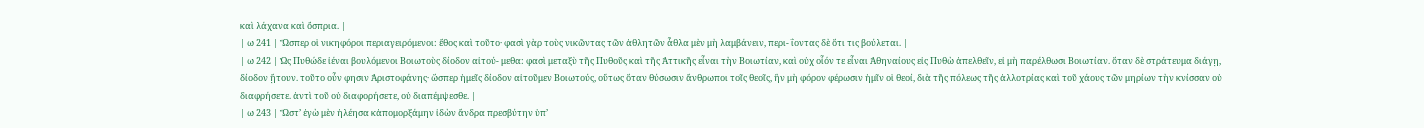καὶ λάχανα καὶ ὄσπρια. |
| ω 241 | Ὥσπερ οἱ νικηφόροι περιαγειρόμενοι: ἔθος καὶ τοῦτο· φασὶ γὰρ τοὺς νικῶντας τῶν ἀθλητῶν ἆθλα μὲν μὴ λαμβάνειν, περι‐ ΐοντας δὲ ὅτι τις βούλεται. |
| ω 242 | Ὡς Πυθώδε ἰέναι βουλόμενοι Βοιωτοὺς δίοδον αἰτού‐ μεθα: φασὶ μεταξὺ τῆς Πυθοῦς καὶ τῆς Ἀττικῆς εἶναι τὴν Βοιωτίαν, καὶ οὐχ οἷόν τε εἶναι Ἀθηναίους εἰς Πυθὼ ἀπελθεῖν, εἰ μὴ παρέλθωσι Βοιωτίαν. ὅταν δὲ στράτευμα διάγῃ, δίοδον ᾔτουν. τοῦτο οὖν φησιν Ἀριστοφάνης· ὥσπερ ἡμεῖς δίοδον αἰτοῦμεν Βοιωτούς, οὕτως ὅταν θύσωσιν ἄνθρωποι τοῖς θεοῖς, ἢν μὴ φόρον φέρωσιν ἡμῖν οἱ θεοί, διὰ τῆς πόλεως τῆς ἀλλοτρίας καὶ τοῦ χάους τῶν μηρίων τὴν κνίσσαν οὐ διαφρήσετε. ἀντὶ τοῦ οὐ διαφορήσετε, οὐ διαπέμψεσθε. |
| ω 243 | Ὥστ’ ἐγὼ μὲν ἠλέησα κἀπομορξάμην ἰδὼν ἄνδρα πρεσβύτην ὑπ’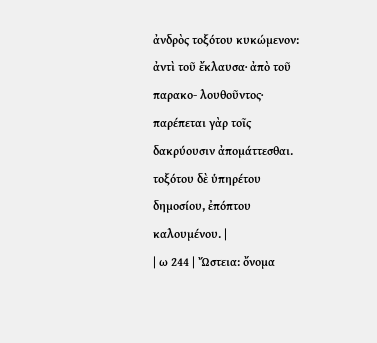ἀνδρὸς τοξότου κυκώμενον: ἀντὶ τοῦ ἔκλαυσα· ἀπὸ τοῦ παρακο‐ λουθοῦντος· παρέπεται γὰρ τοῖς δακρύουσιν ἀπομάττεσθαι. τοξότου δὲ ὑπηρέτου δημοσίου, ἐπόπτου καλουμένου. |
| ω 244 | Ὤστεια: ὄνομα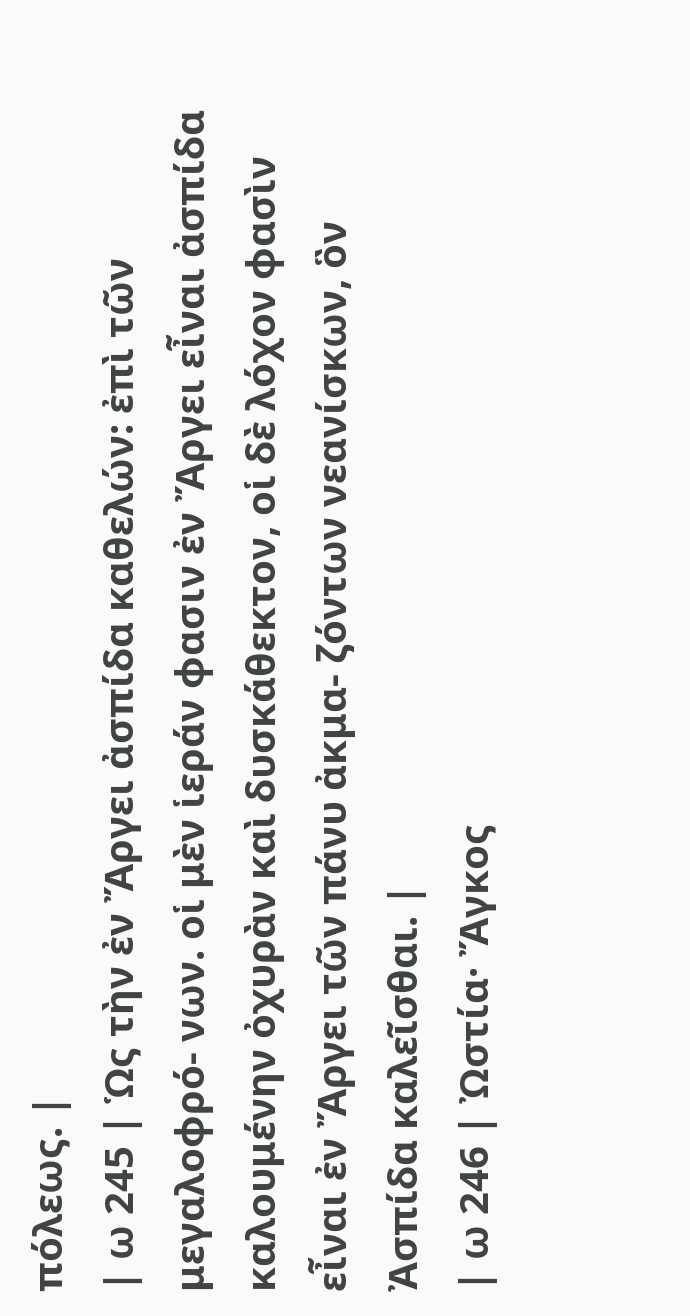πόλεως. |
| ω 245 | Ὡς τὴν ἐν Ἄργει ἀσπίδα καθελών: ἐπὶ τῶν μεγαλοφρό‐ νων. οἱ μὲν ἱεράν φασιν ἐν Ἄργει εἶναι ἀσπίδα καλουμένην ὀχυρὰν καὶ δυσκάθεκτον, οἱ δὲ λόχον φασὶν εἶναι ἐν Ἄργει τῶν πάνυ ἀκμα‐ ζόντων νεανίσκων, ὃν Ἀσπίδα καλεῖσθαι. |
| ω 246 | Ὠστία· Ἄγκος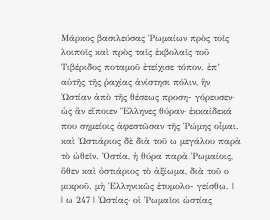Μάρκος βασιλεύσας Ῥωμαίων πρὸς τοῖς λοιποῖς καὶ πρὸς ταῖς ἐκβολαῖς τοῦ Τιβέριδος ποταμοῦ ἐτείχισε τόπον. ἐπ’ αὐτῆς τῆς ῥαχίας ἀνίστησι πόλιν, ἣν Ὠστίαν ἀπὸ τῆς θέσεως προση‐ γόρευσεν· ὡς ἂν εἴποιεν Ἕλληνες θύραν· ἑκκαίδεκά που σημείοις ἀφεστῶσαν τῆς Ῥώμης οἶμαι. καὶ Ὠστιάριος δὲ διὰ τοῦ ω μεγάλου παρὰ τὸ ὠθεῖν. Ὀστία, ἡ θύρα παρὰ Ῥωμαίοις, ὅθεν καὶ ὀστιάριος τὸ ἀξίωμα, διὰ τοῦ ο μικροῦ. μὴ Ἑλληνικῶς ἐτυμολο‐ γείσθω. |
| ω 247 | Ὠστίας· οἱ Ῥωμαῖοι ὠστίας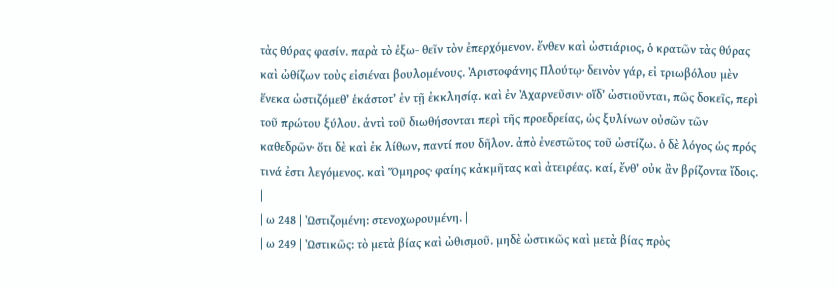τὰς θύρας φασίν. παρὰ τὸ ἐξω‐ θεῖν τὸν ἐπερχόμενον. ἔνθεν καὶ ὠστιάριος, ὁ κρατῶν τὰς θύρας καὶ ὠθίζων τοὺς εἰσιέναι βουλομένους. Ἀριστοφάνης Πλούτῳ· δεινὸν γάρ, εἰ τριωβόλου μὲν ἕνεκα ὠστιζόμεθ’ ἑκάστοτ’ ἐν τῇ ἐκκλησίᾳ. καὶ ἐν Ἀχαρνεῦσιν· οἵδ’ ὠστιοῦνται, πῶς δοκεῖς, περὶ τοῦ πρώτου ξύλου. ἀντὶ τοῦ διωθήσονται περὶ τῆς προεδρείας, ὡς ξυλίνων οὐσῶν τῶν καθεδρῶν· ὅτι δὲ καὶ ἐκ λίθων, παντί που δῆλον. ἀπὸ ἐνεστῶτος τοῦ ὠστίζω. ὁ δὲ λόγος ὡς πρός τινά ἐστι λεγόμενος. καὶ Ὅμηρος· φαίης κἀκμῆτας καὶ ἀτειρέας. καί, ἔνθ’ οὐκ ἂν βρίζοντα ἴδοις. |
| ω 248 | Ὠστιζομένη: στενοχωρουμένη. |
| ω 249 | Ὠστικῶς: τὸ μετὰ βίας καὶ ὠθισμοῦ. μηδὲ ὠστικῶς καὶ μετὰ βίας πρὸς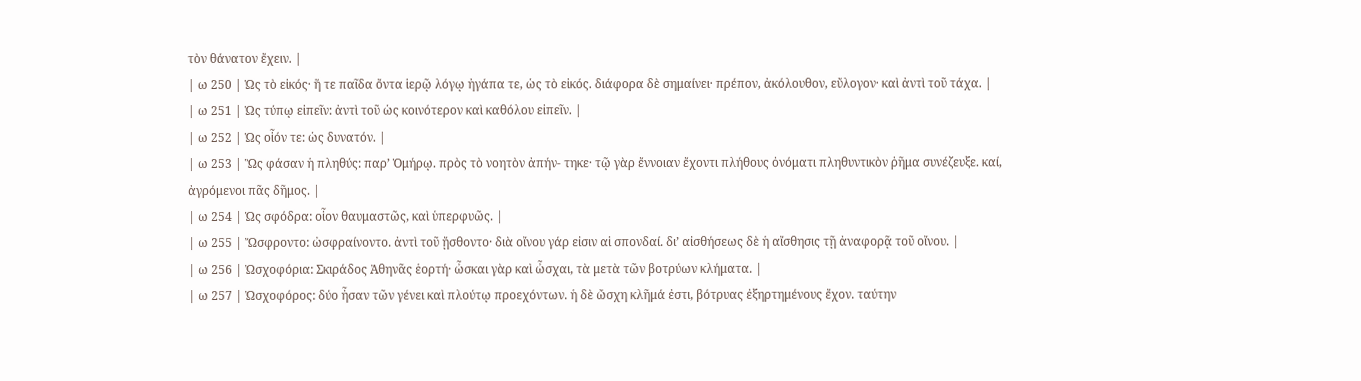τὸν θάνατον ἔχειν. |
| ω 250 | Ὡς τὸ εἰκός· ἥ τε παῖδα ὄντα ἱερῷ λόγῳ ἠγάπα τε, ὡς τὸ εἰκός. διάφορα δὲ σημαίνει· πρέπον, ἀκόλουθον, εὔλογον· καὶ ἀντὶ τοῦ τάχα. |
| ω 251 | Ὡς τύπῳ εἰπεῖν: ἀντὶ τοῦ ὡς κοινότερον καὶ καθόλου εἰπεῖν. |
| ω 252 | Ὡς οἷόν τε: ὡς δυνατόν. |
| ω 253 | Ὣς φάσαν ἡ πληθύς: παρ’ Ὁμήρῳ. πρὸς τὸ νοητὸν ἀπήν‐ τηκε· τῷ γὰρ ἔννοιαν ἔχοντι πλήθους ὀνόματι πληθυντικὸν ῥῆμα συνέζευξε. καί, ἀγρόμενοι πᾶς δῆμος. |
| ω 254 | Ὡς σφόδρα: οἷον θαυμαστῶς, καὶ ὑπερφυῶς. |
| ω 255 | Ὤσφροντο: ὠσφραίνοντο. ἀντὶ τοῦ ᾔσθοντο· διὰ οἴνου γάρ εἰσιν αἱ σπονδαί. δι’ αἰσθήσεως δὲ ἡ αἴσθησις τῇ ἀναφορᾷ τοῦ οἴνου. |
| ω 256 | Ὠσχοφόρια: Σκιράδος Ἀθηνᾶς ἑορτή· ὦσκαι γὰρ καὶ ὦσχαι, τὰ μετὰ τῶν βοτρύων κλήματα. |
| ω 257 | Ὠσχοφόρος: δύο ἦσαν τῶν γένει καὶ πλούτῳ προεχόντων. ἡ δὲ ὤσχη κλῆμά ἐστι, βότρυας ἐξηρτημένους ἔχον. ταύτην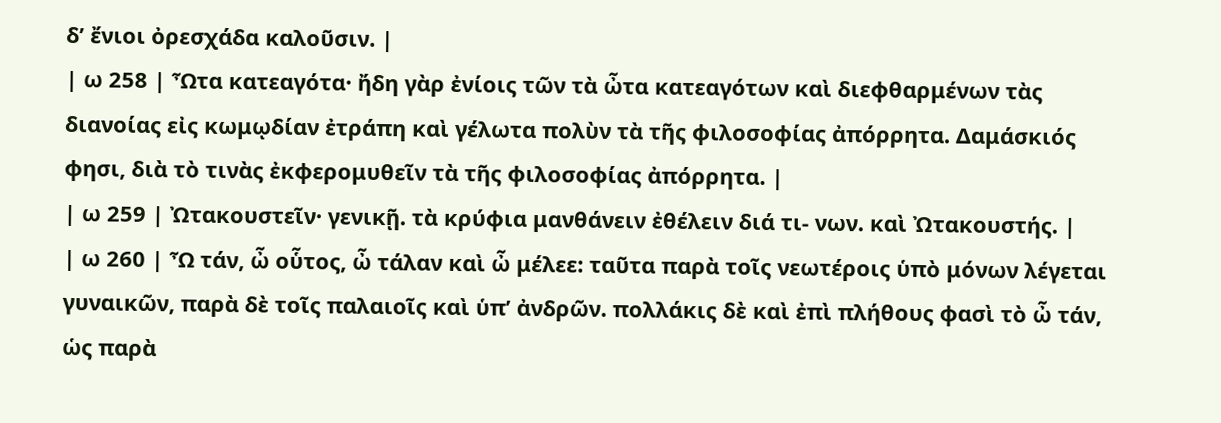δ’ ἔνιοι ὀρεσχάδα καλοῦσιν. |
| ω 258 | Ὦτα κατεαγότα· ἤδη γὰρ ἐνίοις τῶν τὰ ὦτα κατεαγότων καὶ διεφθαρμένων τὰς διανοίας εἰς κωμῳδίαν ἐτράπη καὶ γέλωτα πολὺν τὰ τῆς φιλοσοφίας ἀπόρρητα. Δαμάσκιός φησι, διὰ τὸ τινὰς ἐκφερομυθεῖν τὰ τῆς φιλοσοφίας ἀπόρρητα. |
| ω 259 | Ὠτακουστεῖν· γενικῇ. τὰ κρύφια μανθάνειν ἐθέλειν διά τι‐ νων. καὶ Ὠτακουστής. |
| ω 260 | Ὦ τάν, ὦ οὗτος, ὦ τάλαν καὶ ὦ μέλεε: ταῦτα παρὰ τοῖς νεωτέροις ὑπὸ μόνων λέγεται γυναικῶν, παρὰ δὲ τοῖς παλαιοῖς καὶ ὑπ’ ἀνδρῶν. πολλάκις δὲ καὶ ἐπὶ πλήθους φασὶ τὸ ὦ τάν, ὡς παρὰ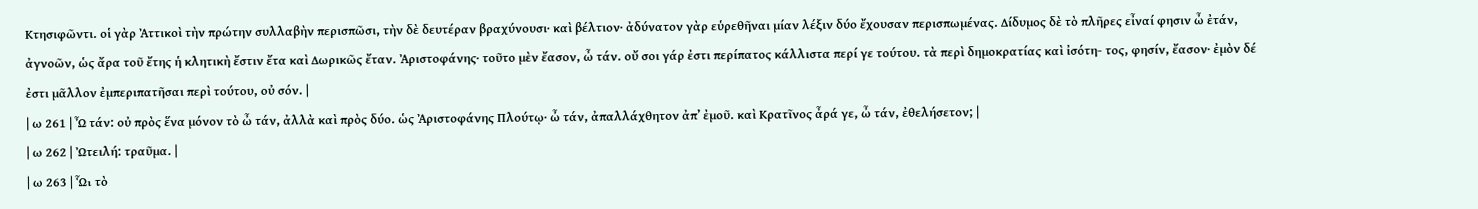Κτησιφῶντι. οἱ γὰρ Ἀττικοὶ τὴν πρώτην συλλαβὴν περισπῶσι, τὴν δὲ δευτέραν βραχύνουσι· καὶ βέλτιον· ἀδύνατον γὰρ εὑρεθῆναι μίαν λέξιν δύο ἔχουσαν περισπωμένας. Δίδυμος δὲ τὸ πλῆρες εἶναί φησιν ὦ ἐτάν, ἀγνοῶν, ὡς ἄρα τοῦ ἔτης ἡ κλητικὴ ἔστιν ἔτα καὶ Δωρικῶς ἔταν. Ἀριστοφάνης· τοῦτο μὲν ἔασον, ὦ τάν. οὔ σοι γάρ ἐστι περίπατος κάλλιστα περί γε τούτου. τὰ περὶ δημοκρατίας καὶ ἰσότη‐ τος, φησίν, ἔασον· ἐμὸν δέ ἐστι μᾶλλον ἐμπεριπατῆσαι περὶ τούτου, οὐ σόν. |
| ω 261 | Ὦ τάν: οὐ πρὸς ἕνα μόνον τὸ ὦ τάν, ἀλλὰ καὶ πρὸς δύο. ὡς Ἀριστοφάνης Πλούτῳ· ὦ τάν, ἀπαλλάχθητον ἀπ’ ἐμοῦ. καὶ Κρατῖνος ἆρά γε, ὦ τάν, ἐθελήσετον; |
| ω 262 | Ὠτειλή: τραῦμα. |
| ω 263 | ᾯ τὸ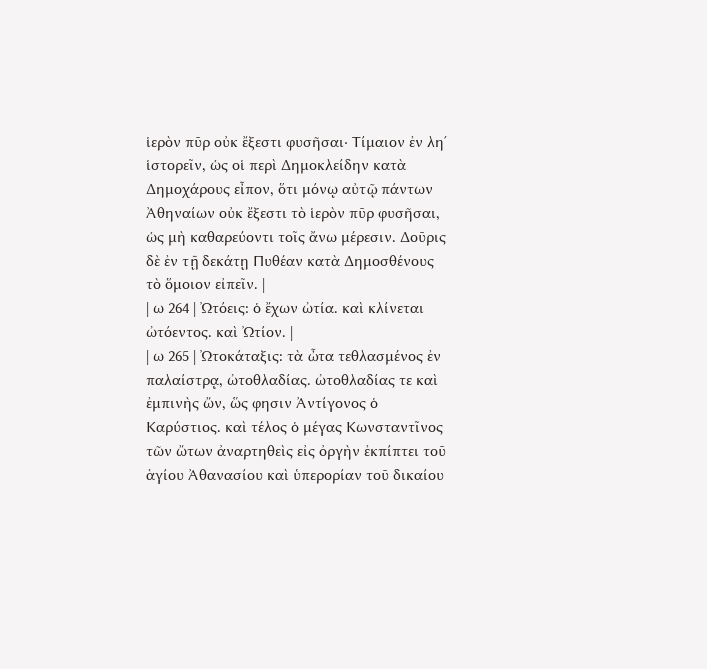ἱερὸν πῦρ οὐκ ἔξεστι φυσῆσαι· Τίμαιον ἐν ληʹ ἱστορεῖν, ὡς οἱ περὶ Δημοκλείδην κατὰ Δημοχάρους εἶπον, ὅτι μόνῳ αὐτῷ πάντων Ἀθηναίων οὐκ ἔξεστι τὸ ἱερὸν πῦρ φυσῆσαι, ὡς μὴ καθαρεύοντι τοῖς ἄνω μέρεσιν. Δοῦρις δὲ ἐν τῇ δεκάτῃ Πυθέαν κατὰ Δημοσθένους τὸ ὅμοιον εἰπεῖν. |
| ω 264 | Ὠτόεις: ὁ ἔχων ὠτία. καὶ κλίνεται ὠτόεντος. καὶ Ὠτίον. |
| ω 265 | Ὠτοκάταξις: τὰ ὦτα τεθλασμένος ἐν παλαίστρᾳ, ὠτοθλαδίας. ὠτοθλαδίας τε καὶ ἐμπινὴς ὤν, ὥς φησιν Ἀντίγονος ὁ Καρύστιος. καὶ τέλος ὁ μέγας Κωνσταντῖνος τῶν ὤτων ἀναρτηθεὶς εἰς ὀργὴν ἐκπίπτει τοῦ ἁγίου Ἀθανασίου καὶ ὑπερορίαν τοῦ δικαίου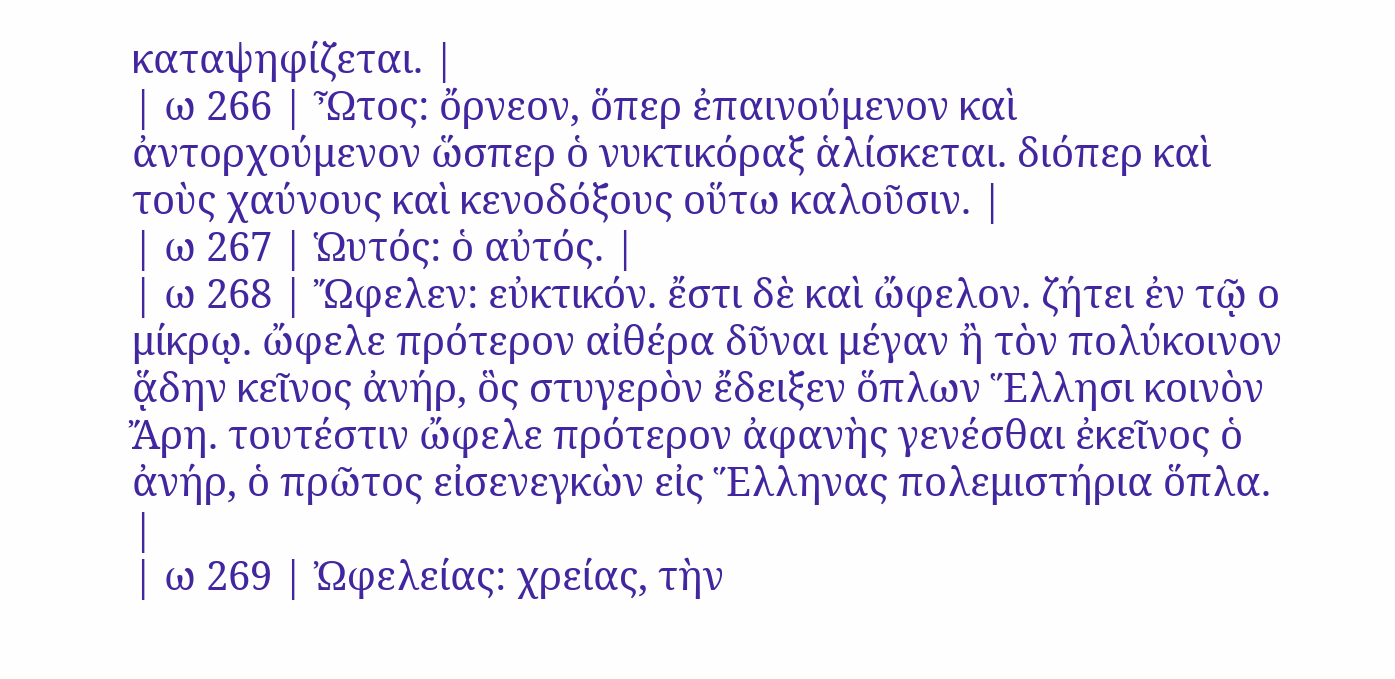καταψηφίζεται. |
| ω 266 | Ὦτος: ὄρνεον, ὅπερ ἐπαινούμενον καὶ ἀντορχούμενον ὥσπερ ὁ νυκτικόραξ ἁλίσκεται. διόπερ καὶ τοὺς χαύνους καὶ κενοδόξους οὕτω καλοῦσιν. |
| ω 267 | Ὡυτός: ὁ αὐτός. |
| ω 268 | Ὤφελεν: εὐκτικόν. ἔστι δὲ καὶ ὤφελον. ζήτει ἐν τῷ ο μίκρῳ. ὤφελε πρότερον αἰθέρα δῦναι μέγαν ἢ τὸν πολύκοινον ᾅδην κεῖνος ἀνήρ, ὃς στυγερὸν ἔδειξεν ὅπλων Ἕλλησι κοινὸν Ἄρη. τουτέστιν ὤφελε πρότερον ἀφανὴς γενέσθαι ἐκεῖνος ὁ ἀνήρ, ὁ πρῶτος εἰσενεγκὼν εἰς Ἕλληνας πολεμιστήρια ὅπλα. |
| ω 269 | Ὠφελείας: χρείας, τὴν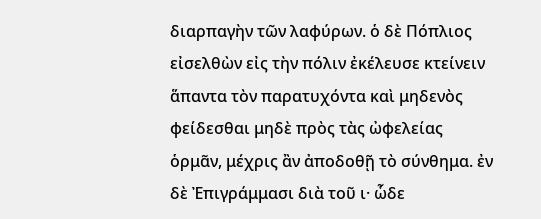διαρπαγὴν τῶν λαφύρων. ὁ δὲ Πόπλιος εἰσελθὼν εἰς τὴν πόλιν ἐκέλευσε κτείνειν ἅπαντα τὸν παρατυχόντα καὶ μηδενὸς φείδεσθαι μηδὲ πρὸς τὰς ὠφελείας ὁρμᾶν, μέχρις ἂν ἀποδοθῇ τὸ σύνθημα. ἐν δὲ Ἐπιγράμμασι διὰ τοῦ ι· ὧδε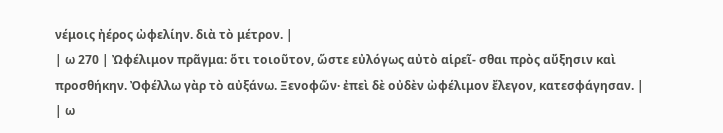νέμοις ἠέρος ὠφελίην. διὰ τὸ μέτρον. |
| ω 270 | Ὠφέλιμον πρᾶγμα: ὅτι τοιοῦτον, ὥστε εὐλόγως αὐτὸ αἱρεῖ‐ σθαι πρὸς αὔξησιν καὶ προσθήκην. Ὀφέλλω γὰρ τὸ αὐξάνω. Ξενοφῶν· ἐπεὶ δὲ οὐδὲν ὠφέλιμον ἔλεγον, κατεσφάγησαν. |
| ω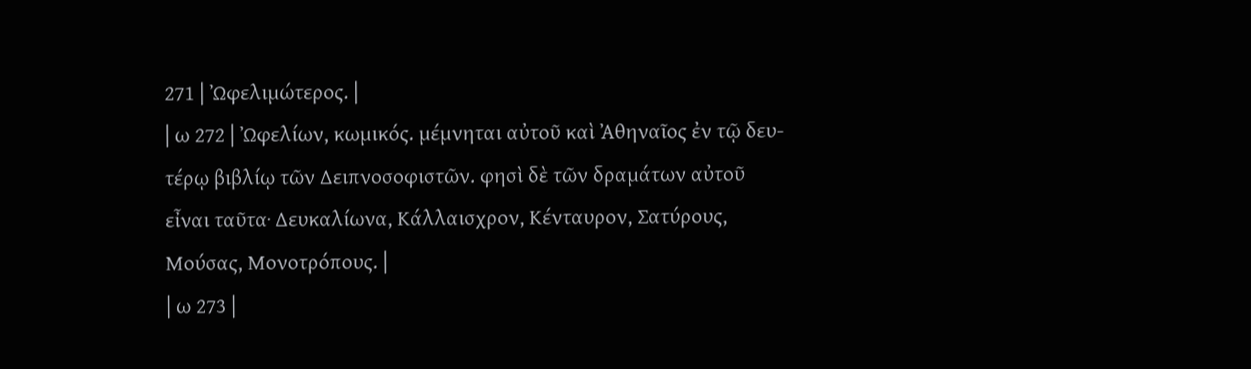271 | Ὠφελιμώτερος. |
| ω 272 | Ὠφελίων, κωμικός. μέμνηται αὐτοῦ καὶ Ἀθηναῖος ἐν τῷ δευ‐ τέρῳ βιβλίῳ τῶν Δειπνοσοφιστῶν. φησὶ δὲ τῶν δραμάτων αὐτοῦ εἶναι ταῦτα· Δευκαλίωνα, Κάλλαισχρον, Κένταυρον, Σατύρους, Μούσας, Μονοτρόπους. |
| ω 273 |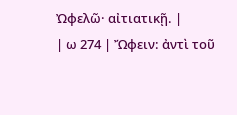Ὠφελῶ· αἰτιατικῇ. |
| ω 274 | Ὤφειν: ἀντὶ τοῦ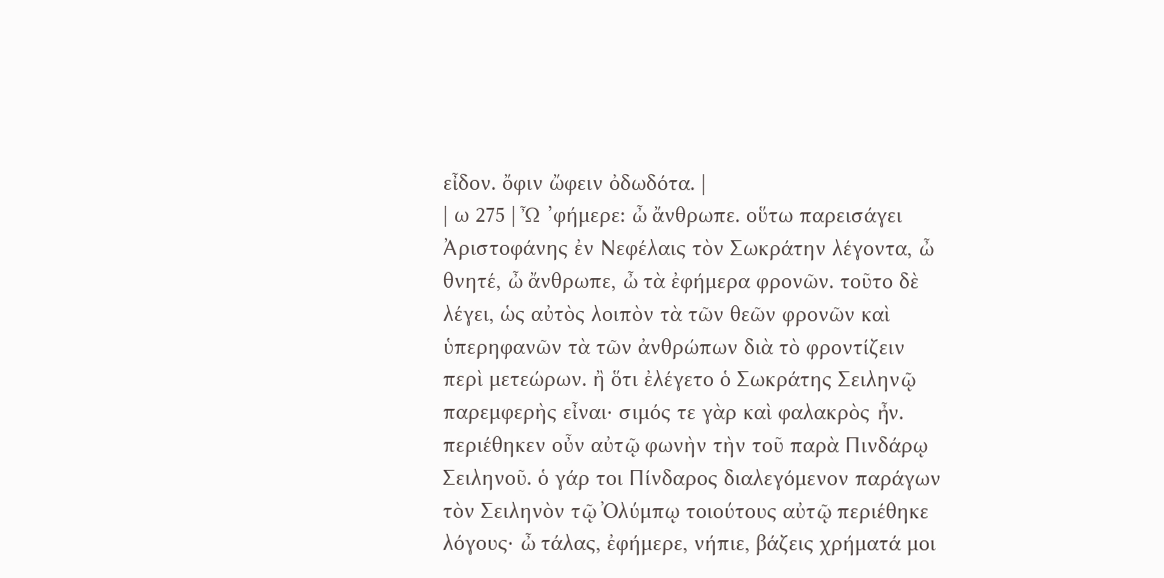εἶδον. ὄφιν ὤφειν ὀδωδότα. |
| ω 275 | Ὦ ’φήμερε: ὦ ἄνθρωπε. οὕτω παρεισάγει Ἀριστοφάνης ἐν Νεφέλαις τὸν Σωκράτην λέγοντα, ὦ θνητέ, ὦ ἄνθρωπε, ὦ τὰ ἐφήμερα φρονῶν. τοῦτο δὲ λέγει, ὡς αὐτὸς λοιπὸν τὰ τῶν θεῶν φρονῶν καὶ ὑπερηφανῶν τὰ τῶν ἀνθρώπων διὰ τὸ φροντίζειν περὶ μετεώρων. ἢ ὅτι ἐλέγετο ὁ Σωκράτης Σειληνῷ παρεμφερὴς εἶναι· σιμός τε γὰρ καὶ φαλακρὸς ἦν. περιέθηκεν οὖν αὐτῷ φωνὴν τὴν τοῦ παρὰ Πινδάρῳ Σειληνοῦ. ὁ γάρ τοι Πίνδαρος διαλεγόμενον παράγων τὸν Σειληνὸν τῷ Ὀλύμπῳ τοιούτους αὐτῷ περιέθηκε λόγους· ὦ τάλας, ἐφήμερε, νήπιε, βάζεις χρήματά μοι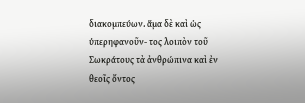διακομπεύων. ἅμα δὲ καὶ ὡς ὑπερηφανοῦν‐ τος λοιπὸν τοῦ Σωκράτους τὰ ἀνθρώπινα καὶ ἐν θεοῖς ὄντος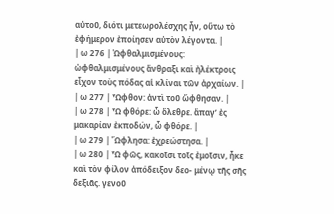αὐτοῦ, διότι μετεωρολέσχης ἦν, οὕτω τὸ ἐφήμερον ἐποίησεν αὐτὸν λέγοντα. |
| ω 276 | Ὠφθαλμισμένους: ὠφθαλμισμένους ἄνθραξι καὶ ἠλέκτροις εἶχον τοὺς πόδας αἱ κλίναι τῶν ἀρχαίων. |
| ω 277 | Ὦφθον: ἀντὶ τοῦ ὤφθησαν. |
| ω 278 | Ὦ φθόρε: ὦ ὄλεθρε. ἄπαγ’ ἐς μακαρίαν ἐκποδών, ὦ φθόρε. |
| ω 279 | Ὤφλησα: ἐχρεώστησα. |
| ω 280 | Ὦ φῶς, κακοῖσι τοῖς ἐμοῖσιν, ἧκε καὶ τὸν φίλον ἀπόδειξον δεο‐ μένῳ τῆς σῆς δεξιᾶς. γενοῦ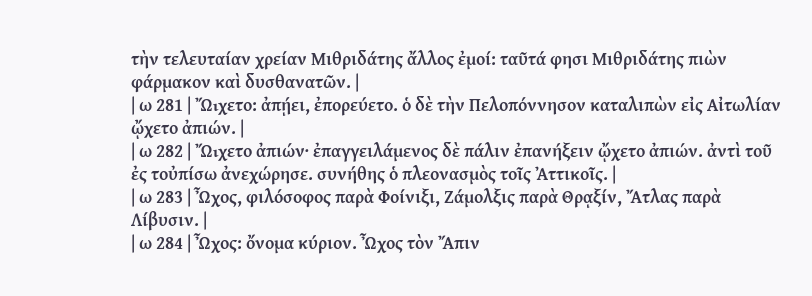τὴν τελευταίαν χρείαν Μιθριδάτης ἄλλος ἐμοί: ταῦτά φησι Μιθριδάτης πιὼν φάρμακον καὶ δυσθανατῶν. |
| ω 281 | ᾬχετο: ἀπῄει, ἐπορεύετο. ὁ δὲ τὴν Πελοπόννησον καταλιπὼν εἰς Αἰτωλίαν ᾤχετο ἀπιών. |
| ω 282 | ᾬχετο ἀπιών· ἐπαγγειλάμενος δὲ πάλιν ἐπανήξειν ᾤχετο ἀπιών. ἀντὶ τοῦ ἐς τοὐπίσω ἀνεχώρησε. συνήθης ὁ πλεονασμὸς τοῖς Ἀττικοῖς. |
| ω 283 | Ὦχος, φιλόσοφος παρὰ Φοίνιξι, Ζάμολξις παρὰ Θρᾳξίν, Ἄτλας παρὰ Λίβυσιν. |
| ω 284 | Ὦχος: ὄνομα κύριον. Ὦχος τὸν Ἄπιν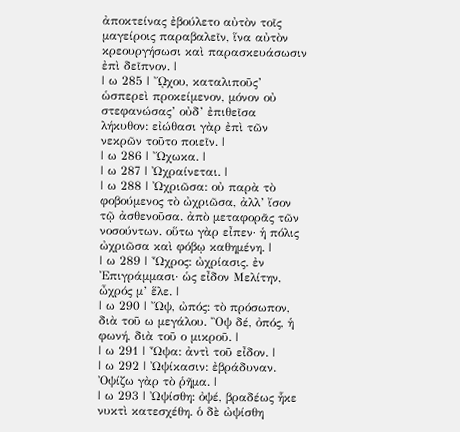ἀποκτείνας ἐβούλετο αὐτὸν τοῖς μαγείροις παραβαλεῖν, ἵνα αὐτὸν κρεουργήσωσι καὶ παρασκευάσωσιν ἐπὶ δεῖπνον. |
| ω 285 | ᾬχου, καταλιποῦς’ ὡσπερεὶ προκείμενον, μόνον οὐ στεφανώσας’ οὐδ’ ἐπιθεῖσα λήκυθον: εἰώθασι γὰρ ἐπὶ τῶν νεκρῶν τοῦτο ποιεῖν. |
| ω 286 | Ὤχωκα. |
| ω 287 | Ὠχραίνεται. |
| ω 288 | Ὠχριῶσα: οὐ παρὰ τὸ φοβούμενος τὸ ὠχριῶσα, ἀλλ’ ἴσον τῷ ἀσθενοῦσα. ἀπὸ μεταφορᾶς τῶν νοσούντων. οὕτω γὰρ εἶπεν· ἡ πόλις ὠχριῶσα καὶ φόβῳ καθημένη. |
| ω 289 | Ὦχρος: ὠχρίασις. ἐν Ἐπιγράμμασι· ὡς εἶδον Μελίτην, ὦχρός μ’ ἕλε. |
| ω 290 | Ὤψ, ὠπός: τὸ πρόσωπον, διὰ τοῦ ω μεγάλου. Ὂψ δέ, ὀπός, ἡ φωνή, διὰ τοῦ ο μικροῦ. |
| ω 291 | Ὦψα: ἀντὶ τοῦ εἶδον. |
| ω 292 | Ὠψίκασιν: ἐβράδυναν. Ὀψίζω γὰρ τὸ ῥῆμα. |
| ω 293 | Ὠψίσθη: ὀψέ, βραδέως ἧκε νυκτὶ κατεσχέθη. ὁ δὲ ὠψίσθη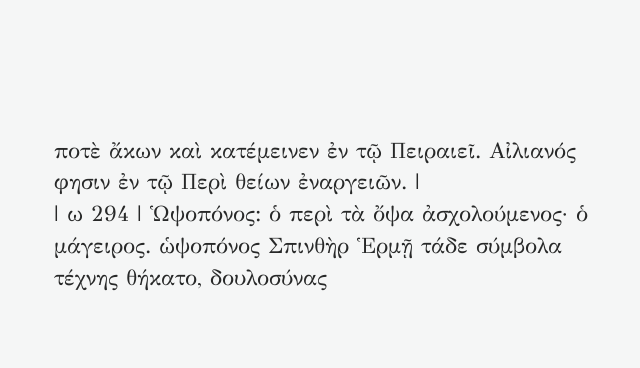ποτὲ ἄκων καὶ κατέμεινεν ἐν τῷ Πειραιεῖ. Αἰλιανός φησιν ἐν τῷ Περὶ θείων ἐναργειῶν. |
| ω 294 | Ὡψοπόνος: ὁ περὶ τὰ ὄψα ἀσχολούμενος· ὁ μάγειρος. ὡψοπόνος Σπινθὴρ Ἑρμῇ τάδε σύμβολα τέχνης θήκατο, δουλοσύνας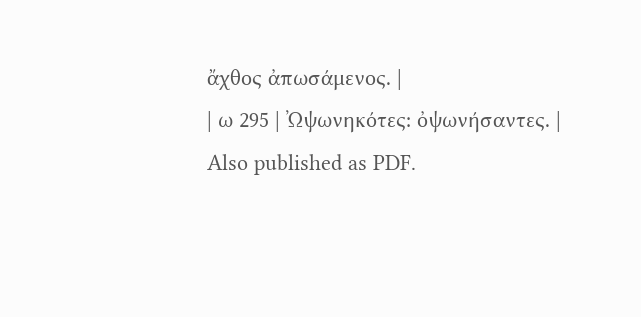ἄχθος ἀπωσάμενος. |
| ω 295 | Ὠψωνηκότες: ὀψωνήσαντες. |
Also published as PDF.